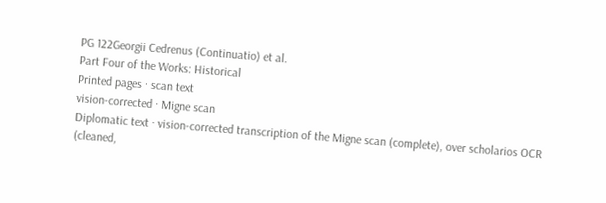PG 122Georgii Cedrenus (Continuatio) et al.
Part Four of the Works: Historical
Printed pages · scan text
vision-corrected · Migne scan
Diplomatic text · vision-corrected transcription of the Migne scan (complete), over scholarios OCR (cleaned,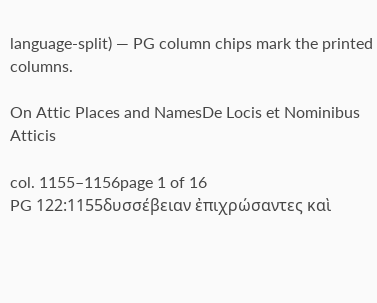language-split) — PG column chips mark the printed columns.

On Attic Places and NamesDe Locis et Nominibus Atticis

col. 1155–1156page 1 of 16
PG 122:1155δυσσέβειαν ἐπιχρώσαντες καὶ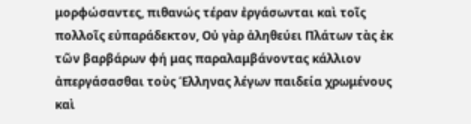μορφώσαντες, πιθανώς τέραν ἐργάσωνται καὶ τοῖς πολλοῖς εὐπαράδεκτον, Οὐ γὰρ ἀληθεύει Πλάτων τὰς ἐκ τῶν βαρβάρων φή μας παραλαμβάνοντας κάλλιον ἀπεργάσασθαι τοὺς Έλληνας λέγων παιδεία χρωμένους καὶ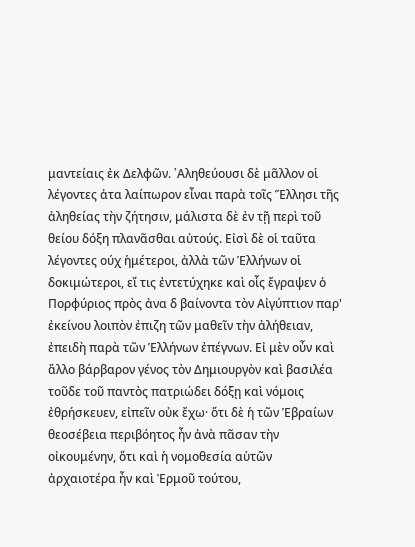μαντείαις ἐκ Δελφῶν. ᾿Αληθεύουσι δὲ μᾶλλον οἱ λέγοντες ἀτα λαίπωρον εἶναι παρὰ τοῖς Ἕλλησι τῆς ἀληθείας τὴν ζήτησιν, μάλιστα δὲ ἐν τῇ περὶ τοῦ θείου δόξη πλανᾶσθαι αὐτούς. Εἰσὶ δὲ οἱ ταῦτα λέγοντες ούχ ἡμέτεροι, ἀλλὰ τῶν Ἑλλήνων οἱ δοκιμώτεροι, εἴ τις ἐντετύχηκε καὶ οἷς ἔγραψεν ὁ Πορφύριος πρὸς ἀνα δ βαίνοντα τὸν Αἰγύπτιον παρ' ἐκείνου λοιπὸν ἐπιζη τῶν μαθεῖν τὴν ἀλήθειαν, ἐπειδὴ παρὰ τῶν Ἑλλήνων ἐπέγνων. Εἰ μὲν οὖν καὶ ἄλλο βάρβαρον γένος τὸν Δημιουργὸν καὶ βασιλέα τοῦδε τοῦ παντὸς πατριώδει δόξῃ καὶ νόμοις ἐθρήσκευεν, εἰπεῖν οὐκ ἔχω· ὅτι δὲ ἡ τῶν Ἑβραίων θεοσέβεια περιβόητος ἦν ἀνὰ πᾶσαν τὴν οἰκουμένην, ὅτι καὶ ἡ νομοθεσία αὑτῶν ἀρχαιοτέρα ἦν καὶ Ἑρμοῦ τούτου,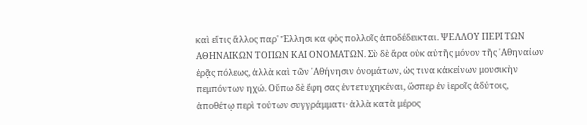καὶ εἴτις ἄλλος παρ' Ἕλλησι κα φὸς πολλοῖς ἀποδέδεικται. ΨΕΛΛΟΥ ΠΕΡΙ ΤΩΝ ΑΘΗΝΑΙΚΩΝ ΤΟΠΩΝ ΚΑΙ ΟΝΟΜΑΤΩΝ. Σὺ δὲ ἄρα οὐκ αὐτῆς μόνον τῆς ᾿Αθηναίων ἐρᾷς πόλεως, ἀλλὰ καὶ τῶν ᾿Αθήνησιν ὀνομάτων, ὡς τινα κἀκείνων μουσικὴν πεμπόντων ηχώ. Οὔπω δὲ ἔφη σας ἐντετυχηκέναι, ὥσπερ ἐν ἱεροῖς ἀδύτοις, ἀποθέτῳ περὶ τούτων συγγράμματι· ἀλλὰ κατὰ μέρος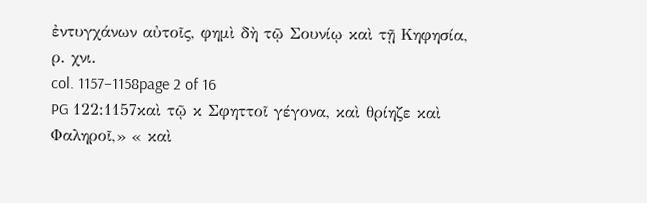ἐντυγχάνων αὐτοῖς, φημὶ δὴ τῷ Σουνίῳ καὶ τῇ Κηφησία, ρ. χνι.
col. 1157–1158page 2 of 16
PG 122:1157καὶ τῷ κ Σφηττοῖ γέγονα, καὶ θρίηζε καὶ Φαληροῖ,» « καὶ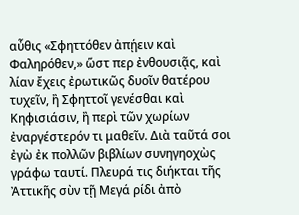αὖθις «Σφηττόθεν ἀπῄειν καὶ Φαληρόθεν,» ὥστ περ ἐνθουσιᾷς, καὶ λίαν ἔχεις ἐρωτικῶς δυοῖν θατέρου τυχεῖν, ἢ Σφηττοῖ γενέσθαι καὶ Κηφισιάσιν, ἢ περὶ τῶν χωρίων ἐναργέστερόν τι μαθεῖν. Διὰ ταῦτά σοι ἐγὼ ἐκ πολλῶν βιβλίων συνηγηοχὼς γράφω ταυτί. Πλευρά τις διήκται τῆς Ἀττικῆς σὺν τῇ Μεγά ρίδι ἀπὸ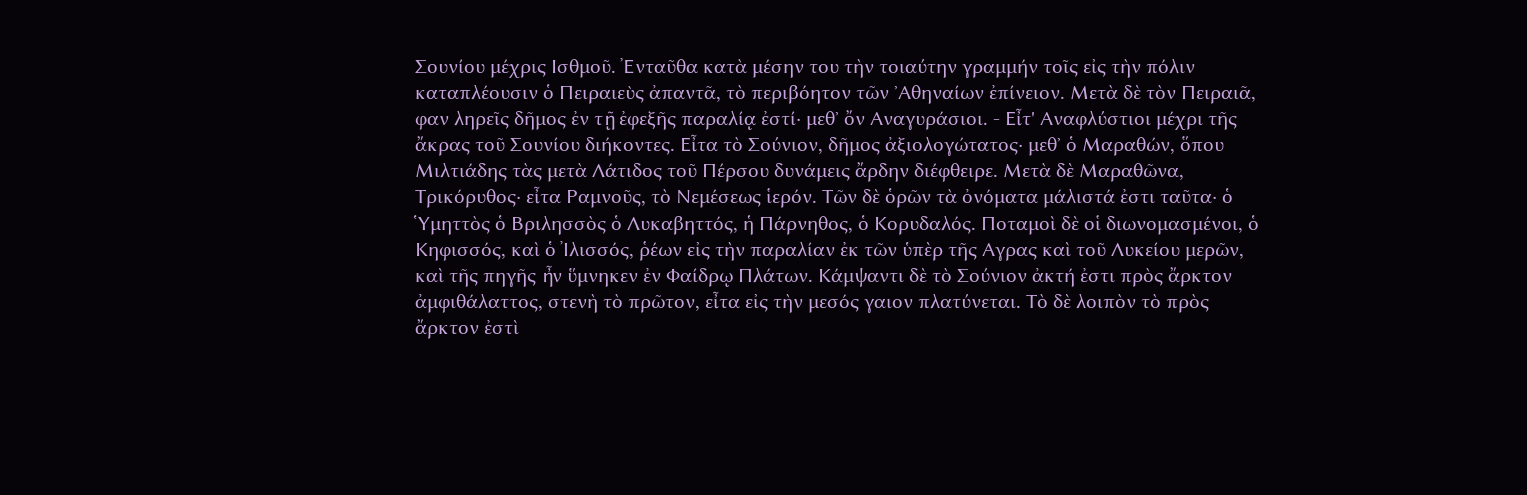Σουνίου μέχρις Ισθμοῦ. Ἐνταῦθα κατὰ μέσην του τὴν τοιαύτην γραμμήν τοῖς εἰς τὴν πόλιν καταπλέουσιν ὁ Πειραιεὺς ἀπαντᾶ, τὸ περιβόητον τῶν ᾿Αθηναίων ἐπίνειον. Μετὰ δὲ τὸν Πειραιᾶ, φαν ληρεῖς δῆμος ἐν τῇ ἐφεξῆς παραλίᾳ ἐστί· μεθ᾿ ὄν Αναγυράσιοι. - Εἶτ' Αναφλύστιοι μέχρι τῆς ἄκρας τοῦ Σουνίου διήκοντες. Εἶτα τὸ Σούνιον, δῆμος ἀξιολογώτατος· μεθ᾽ ὁ Μαραθών, ὅπου Μιλτιάδης τὰς μετὰ Λάτιδος τοῦ Πέρσου δυνάμεις ἄρδην διέφθειρε. Μετὰ δὲ Μαραθῶνα, Τρικόρυθος· εἶτα Ραμνοῦς, τὸ Νεμέσεως ἱερόν. Τῶν δὲ ὁρῶν τὰ ὀνόματα μάλιστά ἐστι ταῦτα· ὁ Ὑμηττὸς ὁ Βριλησσὸς ὁ Λυκαβηττός, ἡ Πάρνηθος, ὁ Κορυδαλός. Ποταμοὶ δὲ οἱ διωνομασμένοι, ὁ Κηφισσός, καὶ ὁ Ἰλισσός, ῥέων εἰς τὴν παραλίαν ἐκ τῶν ὑπὲρ τῆς Αγρας καὶ τοῦ Λυκείου μερῶν, καὶ τῆς πηγῆς ἦν ὕμνηκεν ἐν Φαίδρῳ Πλάτων. Κάμψαντι δὲ τὸ Σούνιον ἀκτή ἐστι πρὸς ἄρκτον ἀμφιθάλαττος, στενὴ τὸ πρῶτον, εἶτα εἰς τὴν μεσός γαιον πλατύνεται. Τὸ δὲ λοιπὸν τὸ πρὸς ἄρκτον ἐστὶ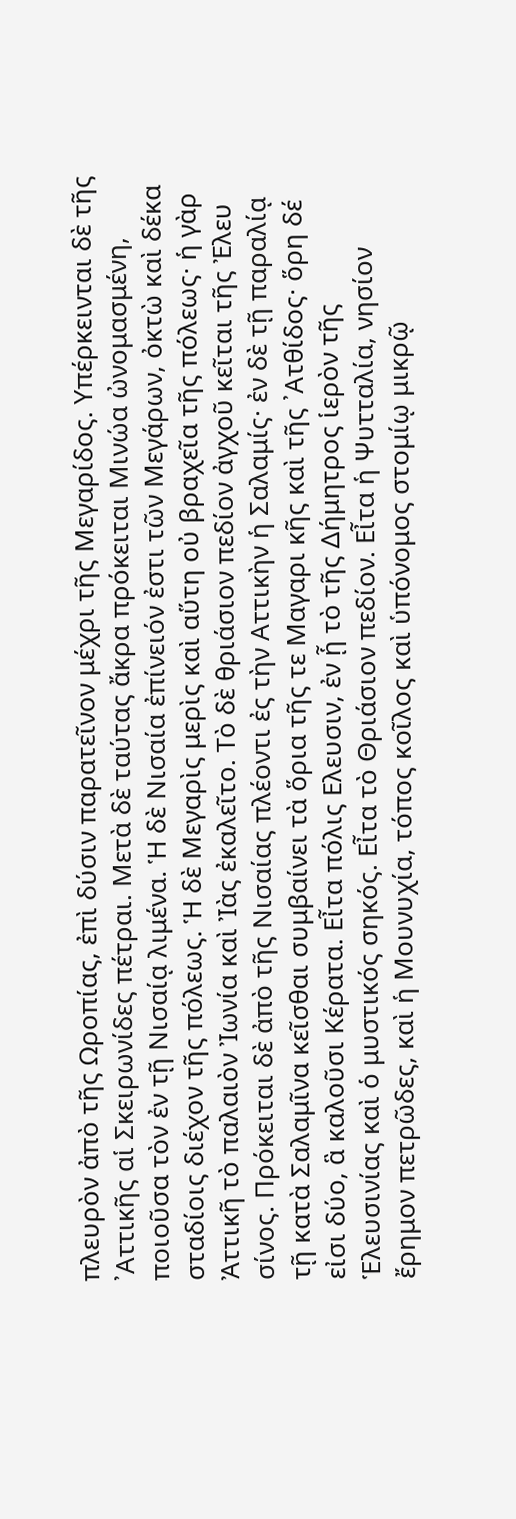πλευρὸν ἀπὸ τῆς Ωροπίας, ἐπὶ δύσιν παρατεῖνον μέχρι τῆς Μεγαρίδος. Υπέρκεινται δὲ τῆς ᾿Αττικῆς αἱ Σκειρωνίδες πέτραι. Μετὰ δὲ ταύτας ἄκρα πρόκειται Μινώα ὠνομασμένη, ποιοῦσα τὸν ἐν τῇ Νισαίᾳ λιμένα. Ἡ δὲ Νισαία ἐπίνειόν ἐστι τῶν Μεγάρων, ὀκτὼ καὶ δέκα σταδίοις διέχον τῆς πόλεως. Ἡ δὲ Μεγαρὶς μερὶς καὶ αὕτη οὐ βραχεῖα τῆς πόλεως· ἡ γὰρ Ἀττικῆ τὸ παλαιὸν Ἰωνία καὶ Ἰὰς ἐκαλεῖτο. Τὸ δὲ θριάσιον πεδίον ἀγχοῦ κεῖται τῆς Ἐλευ σίνος. Πρόκειται δὲ ἀπὸ τῆς Νισαίας πλέοντι ἐς τὴν Αττικὴν ἡ Σαλαμίς· ἐν δὲ τῇ παραλίᾳ τῇ κατὰ Σαλαμῖνα κεῖσθαι συμβαίνει τὰ ὅρια τῆς τε Μαγαρι κῆς καὶ τῆς ᾿Ατθίδος· ὅρη δέ εἰσι δύο, ἃ καλοῦσι Κέρατα. Εἶτα πόλις Ελευσιν, ἐν ᾗ τὸ τῆς Δήμητρος ἱερὸν τῆς Ἑλευσινίας καὶ ὁ μυστικός σηκός. Εἶτα τὸ Θριάσιον πεδίον. Εἶτα ἡ Ψυτταλία, νησίον ἔρημον πετρῶδες, καὶ ἡ Μουνυχία, τόπος κοῖλος καὶ ὑπόνομος στομίῳ μικρῷ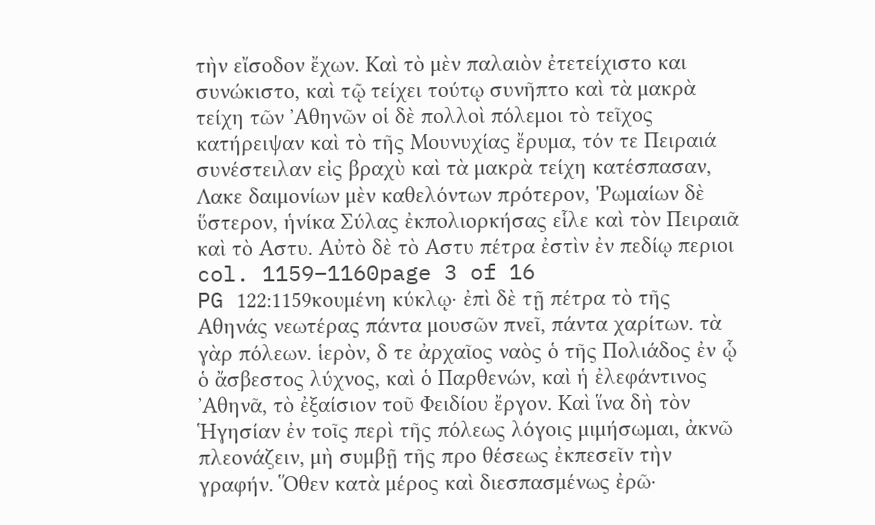τὴν εἴσοδον ἔχων. Καὶ τὸ μὲν παλαιὸν ἐτετείχιστο και συνώκιστο, καὶ τῷ τείχει τούτῳ συνῆπτο καὶ τὰ μακρὰ τείχη τῶν ᾿Αθηνῶν οἱ δὲ πολλοὶ πόλεμοι τὸ τεῖχος κατήρειψαν καὶ τὸ τῆς Μουνυχίας ἔρυμα, τόν τε Πειραιά συνέστειλαν εἰς βραχὺ καὶ τὰ μακρὰ τείχη κατέσπασαν, Λακε δαιμονίων μὲν καθελόντων πρότερον, 'Ρωμαίων δὲ ὕστερον, ἡνίκα Σύλας ἐκπολιορκήσας εἷλε καὶ τὸν Πειραιᾶ καὶ τὸ Αστυ. Αὐτὸ δὲ τὸ Αστυ πέτρα ἐστὶν ἐν πεδίῳ περιοι
col. 1159–1160page 3 of 16
PG 122:1159κουμένη κύκλῳ· ἐπὶ δὲ τῇ πέτρα τὸ τῆς Αθηνάς νεωτέρας πάντα μουσῶν πνεῖ, πάντα χαρίτων. τὰ γὰρ πόλεων. ἱερὸν, δ τε ἀρχαῖος ναὸς ὁ τῆς Πολιάδος ἐν ᾧ ὁ ἄσβεστος λύχνος, καὶ ὁ Παρθενών, καὶ ἡ ἐλεφάντινος ᾿Αθηνᾶ, τὸ ἐξαίσιον τοῦ Φειδίου ἔργον. Καὶ ἵνα δὴ τὸν Ἡγησίαν ἐν τοῖς περὶ τῆς πόλεως λόγοις μιμήσωμαι, ἀκνῶ πλεονάζειν, μὴ συμβῇ τῆς προ θέσεως ἐκπεσεῖν τὴν γραφήν. Ὅθεν κατὰ μέρος καὶ διεσπασμένως ἐρῶ·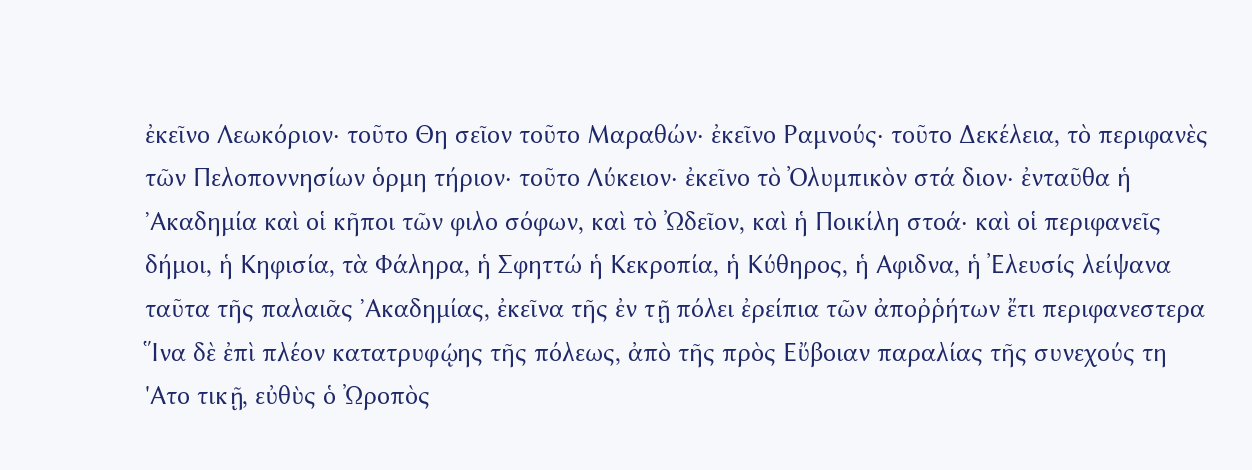ἐκεῖνο Λεωκόριον· τοῦτο Θη σεῖον τοῦτο Μαραθών· ἐκεῖνο Ραμνούς· τοῦτο Δεκέλεια, τὸ περιφανὲς τῶν Πελοποννησίων ὁρμη τήριον· τοῦτο Λύκειον· ἐκεῖνο τὸ Ὀλυμπικὸν στά διον· ἐνταῦθα ἡ ᾿Ακαδημία καὶ οἱ κῆποι τῶν φιλο σόφων, καὶ τὸ Ὠδεῖον, καὶ ἡ Ποικίλη στοά· καὶ οἱ περιφανεῖς δήμοι, ἡ Κηφισία, τὰ Φάληρα, ἡ Σφηττώ ἡ Κεκροπία, ἡ Κύθηρος, ἡ Αφιδνα, ἡ Ἐλευσίς λείψανα ταῦτα τῆς παλαιᾶς ᾿Ακαδημίας, ἐκεῖνα τῆς ἐν τῇ πόλει ἐρείπια τῶν ἀποῤῥήτων ἔτι περιφανεστερα Ἵνα δὲ ἐπὶ πλέον κατατρυφῴης τῆς πόλεως, ἀπὸ τῆς πρὸς Εὔβοιαν παραλίας τῆς συνεχούς τη 'Ατο τικῇ, εὐθὺς ὁ Ὠροπὸς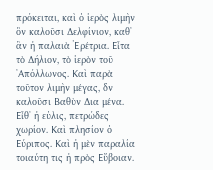πρόκειται, καὶ ὁ ἱερὸς λιμὴν ὃν καλοῦσι Δελφίνιον, καθ᾽ ἂν ἡ παλαιὰ Ἐρέτρια. Εἶτα τὸ Δήλιον, τὸ ἱερὸν τοῦ ᾿Απόλλωνος. Καὶ παρὰ τοῦτον λιμὴν μέγας, δν καλοῦσι Βαθὺν Δια μένα. Εἶθ᾽ ἡ εὐλις, πετρώδες χωρίον. Καὶ πλησίον ὁ Εύριπος. Καὶ ἡ μὲν παραλία τοιαύτη τις ἡ πρὸς Εὔβοιαν.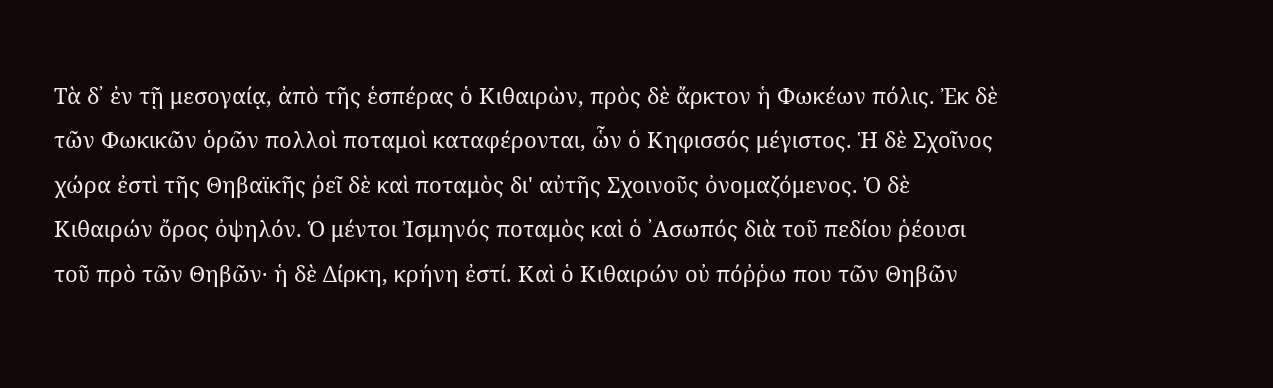Τὰ δ᾽ ἐν τῇ μεσογαίᾳ, ἀπὸ τῆς ἑσπέρας ὁ Κιθαιρὼν, πρὸς δὲ ἄρκτον ἡ Φωκέων πόλις. Ἐκ δὲ τῶν Φωκικῶν ὁρῶν πολλοὶ ποταμοὶ καταφέρονται, ὧν ὁ Κηφισσός μέγιστος. Ἡ δὲ Σχοῖνος χώρα ἐστὶ τῆς Θηβαϊκῆς ῥεῖ δὲ καὶ ποταμὸς δι' αὐτῆς Σχοινοῦς ὀνομαζόμενος. Ὁ δὲ Κιθαιρών ὄρος ὀψηλόν. Ὁ μέντοι Ἰσμηνός ποταμὸς καὶ ὁ ᾿Ασωπός διὰ τοῦ πεδίου ῥέουσι τοῦ πρὸ τῶν Θηβῶν· ἡ δὲ Δίρκη, κρήνη ἐστί. Καὶ ὁ Κιθαιρών οὐ πόῤῥω που τῶν Θηβῶν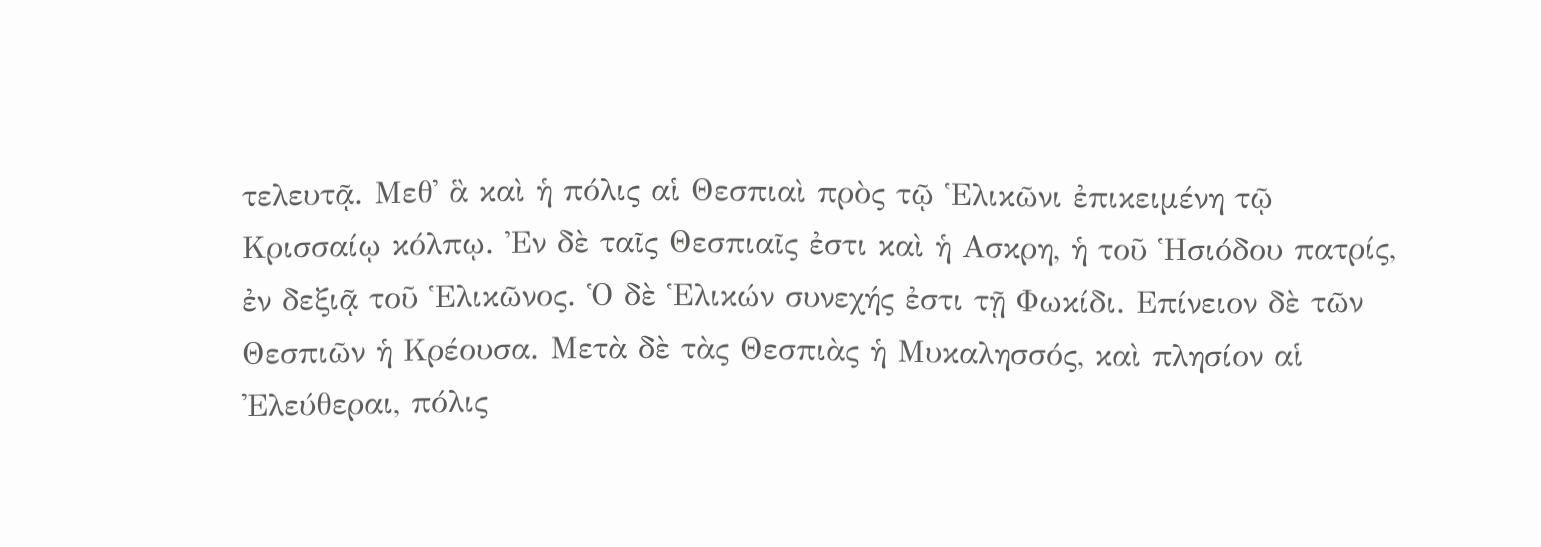τελευτᾷ. Μεθ᾽ ἃ καὶ ἡ πόλις αἱ Θεσπιαὶ πρὸς τῷ Ἑλικῶνι ἐπικειμένη τῷ Κρισσαίῳ κόλπῳ. Ἐν δὲ ταῖς Θεσπιαῖς ἐστι καὶ ἡ Ασκρη, ἡ τοῦ Ἡσιόδου πατρίς, ἐν δεξιᾷ τοῦ Ἑλικῶνος. Ὁ δὲ Ἑλικών συνεχής ἐστι τῇ Φωκίδι. Επίνειον δὲ τῶν Θεσπιῶν ἡ Κρέουσα. Μετὰ δὲ τὰς Θεσπιὰς ἡ Μυκαλησσός, καὶ πλησίον αἱ ᾿Ελεύθεραι, πόλις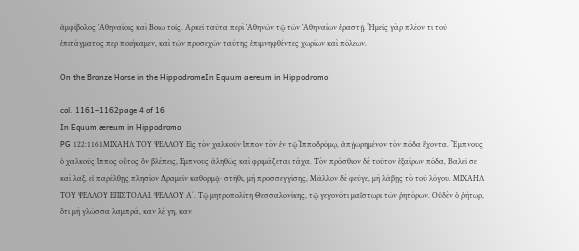ἀμφίβολος ᾿Αθηναίοις καὶ Βοιω τοῖς. Αρκεῖ ταῦτα περὶ ᾿Αθηνῶν τῷ τῶν ᾿Αθηναίων ἐραστῇ. Ἡμεῖς γὰρ πλέον τι τοῦ ἐπιτάγματος περ ποιήκαμεν, καὶ τῶν προσεχῶν ταύτης ἐπιμνηφθέντες χωρίων καὶ πόλεων.

On the Bronze Horse in the HippodromeIn Equum aereum in Hippodromo

col. 1161–1162page 4 of 16
In Equum æreum in Hippodromo
PG 122:1161ΜΙΧΑΗΛ ΤΟΥ ΨΕΛΛΟΥ Εἰς τὸν χαλκοῦν ἵππον τὸν ἐν τῷ Ἱπποδρόμῳ, ἀπῄωρημένον τὸν πόδα ἔχοντα. Ἔμπνους ὁ χαλκοῦς ἵππος οὗτος ὂν βλέπεις, Εμπνους ἀληθῶς καὶ φριμάζεται τάχα. Τὸν πρόσθιον δὲ τοῦτον ἐξαίρων πόδα, Βαλεῖ σε καὶ λαξ, εἰ παρέλθῃς πλησίον Δραμεῖν καθορμᾷ· στῆθι, μὴ προσσεγγίσης, Μᾶλλον δὲ φεῦγε, μὴ λάβῃς τὸ τοῦ λόγου. ΜΙΧΑΗΛ ΤΟΥ ΨΕΛΛΟΥ ΕΠΙΣΤΟΛΑΙ. ΨΕΛΛΟΥ Α΄. Τῷ μητροπολίτη Θεσσαλονίκης, τῷ γεγονότι μαΐστωρι τῶν ῥητόρων. Οὐδὲν ὁ ῥήτωρ, ὅτι μὴ γλῶσσα λαμπρά, καν λέ γη, καν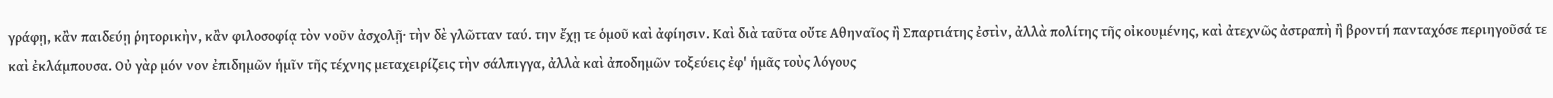γράφῃ, κἂν παιδεύῃ ῥητορικὴν, κἂν φιλοσοφίᾳ τὸν νοῦν ἀσχολῇ· τὴν δὲ γλῶτταν ταύ. την ἔχῃ τε ὁμοῦ καὶ ἀφίησιν. Καὶ διὰ ταῦτα οὔτε Αθηναῖος ἢ Σπαρτιάτης ἐστὶν, ἀλλὰ πολίτης τῆς οἰκουμένης, καὶ ἀτεχνῶς ἀστραπὴ ἢ βροντή πανταχόσε περιηγοῦσά τε καὶ ἐκλάμπουσα. Οὐ γὰρ μόν νον ἐπιδημῶν ἡμῖν τῆς τέχνης μεταχειρίζεις τὴν σάλπιγγα, ἀλλὰ καὶ ἀποδημῶν τοξεύεις ἐφ' ἡμᾶς τοὺς λόγους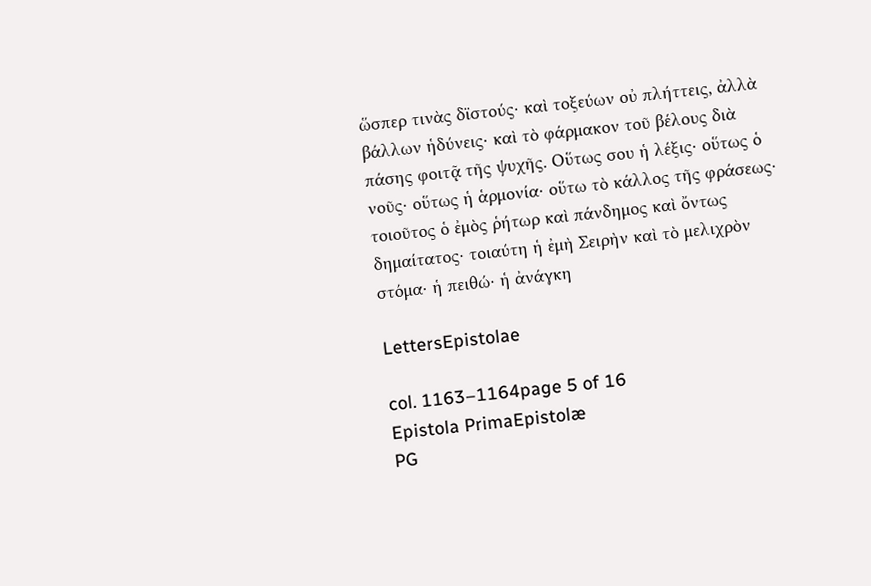ὥσπερ τινὰς δϊστούς· καὶ τοξεύων οὐ πλήττεις, ἀλλὰ βάλλων ἡδύνεις· καὶ τὸ φάρμακον τοῦ βέλους διὰ πάσης φοιτᾷ τῆς ψυχῆς. Οὕτως σου ἡ λέξις· οὕτως ὁ νοῦς· οὕτως ἡ ἁρμονία· οὕτω τὸ κάλλος τῆς φράσεως· τοιοῦτος ὁ ἐμὸς ῥήτωρ καὶ πάνδημος καὶ ὄντως δημαίτατος· τοιαύτη ἡ ἐμὴ Σειρὴν καὶ τὸ μελιχρὸν στόμα· ἡ πειθώ· ἡ ἀνάγκη

LettersEpistolae

col. 1163–1164page 5 of 16
Epistola PrimaEpistolæ
PG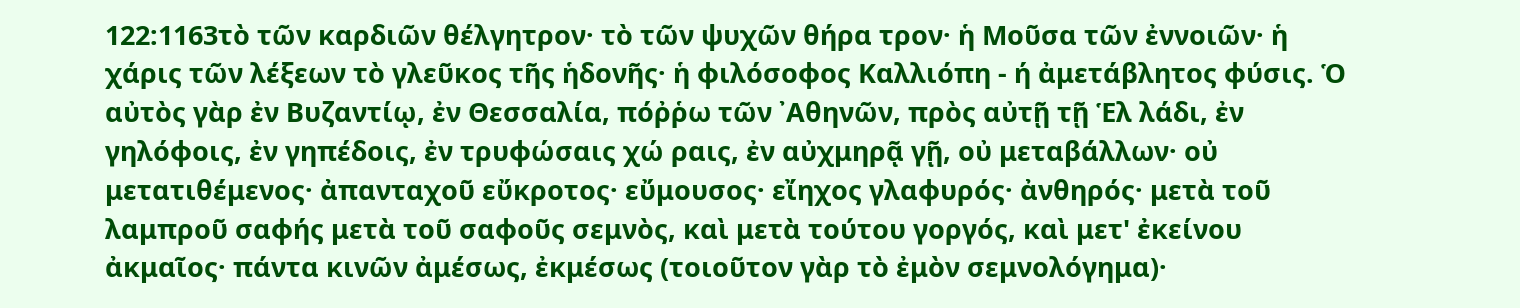122:1163τὸ τῶν καρδιῶν θέλγητρον· τὸ τῶν ψυχῶν θήρα τρον· ἡ Μοῦσα τῶν ἐννοιῶν· ἡ χάρις τῶν λέξεων τὸ γλεῦκος τῆς ἡδονῆς· ἡ φιλόσοφος Καλλιόπη - ή ἀμετάβλητος φύσις. Ὁ αὐτὸς γὰρ ἐν Βυζαντίῳ, ἐν Θεσσαλία, πόῤῥω τῶν ᾿Αθηνῶν, πρὸς αὐτῇ τῇ Ἑλ λάδι, ἐν γηλόφοις, ἐν γηπέδοις, ἐν τρυφώσαις χώ ραις, ἐν αὐχμηρᾷ γῇ, οὐ μεταβάλλων· οὐ μετατιθέμενος· ἀπανταχοῦ εὔκροτος· εὔμουσος· εἴηχος γλαφυρός· ἀνθηρός· μετὰ τοῦ λαμπροῦ σαφής μετὰ τοῦ σαφοῦς σεμνὸς, καὶ μετὰ τούτου γοργός, καὶ μετ' ἐκείνου ἀκμαῖος· πάντα κινῶν ἀμέσως, ἐκμέσως (τοιοῦτον γὰρ τὸ ἐμὸν σεμνολόγημα)·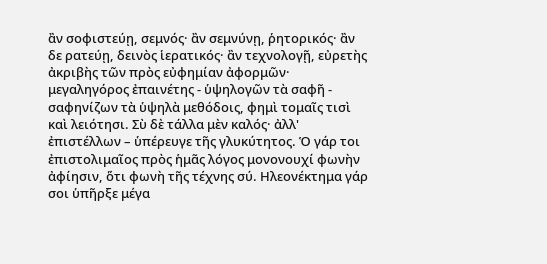ἂν σοφιστεύῃ, σεμνός· ἂν σεμνύνῃ, ῥητορικός· ἂν δε ρατεύῃ, δεινὸς ἱερατικός· ἂν τεχνολογῇ, εὐρετὴς ἀκριβὴς τῶν πρὸς εὐφημίαν ἀφορμῶν· μεγαληγόρος ἐπαινέτης - ὑψηλογῶν τὰ σαφῆ - σαφηνίζων τὰ ὑψηλὰ μεθόδοις, φημὶ τομαῖς τισὶ καὶ λειότησι. Σὺ δὲ τάλλα μὲν καλός· ἀλλ' ἐπιστέλλων – ὑπέρευγε τῆς γλυκύτητος. Ὁ γάρ τοι ἐπιστολιμαῖος πρὸς ἡμᾶς λόγος μονονουχί φωνὴν ἀφίησιν, ὅτι φωνὴ τῆς τέχνης σύ. Ηλεονέκτημα γάρ σοι ὑπῆρξε μέγα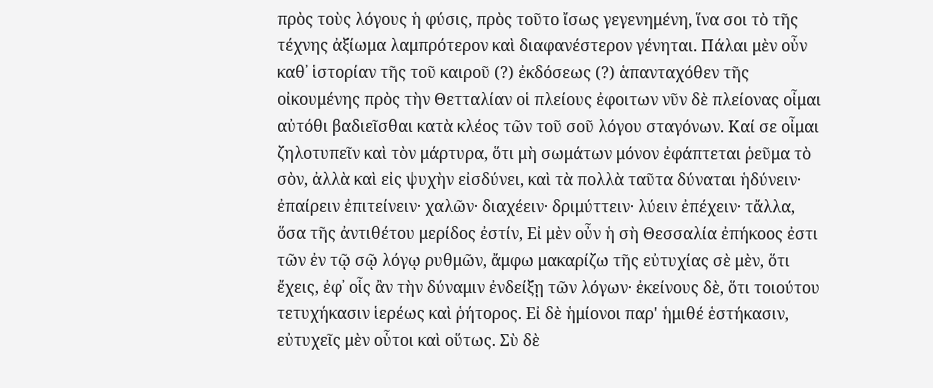πρὸς τοὺς λόγους ἡ φύσις, πρὸς τοῦτο ἴσως γεγενημένη, ἵνα σοι τὸ τῆς τέχνης ἀξίωμα λαμπρότερον καὶ διαφανέστερον γένηται. Πάλαι μὲν οὖν καθ᾽ ἱστορίαν τῆς τοῦ καιροῦ (?) ἐκδόσεως (?) ἁπανταχόθεν τῆς οἰκουμένης πρὸς τὴν Θετταλίαν οἱ πλείους ἐφοιτων νῦν δὲ πλείονας οἶμαι αὐτόθι βαδιεῖσθαι κατὰ κλέος τῶν τοῦ σοῦ λόγου σταγόνων. Καί σε οἶμαι ζηλοτυπεῖν καὶ τὸν μάρτυρα, ὅτι μὴ σωμάτων μόνον ἐφάπτεται ῥεῦμα τὸ σὸν, ἀλλὰ καὶ εἰς ψυχὴν εἰσδύνει, καὶ τὰ πολλὰ ταῦτα δύναται ἡδύνειν· ἐπαίρειν ἐπιτείνειν· χαλῶν· διαχέειν· δριμύττειν· λύειν ἐπέχειν· τἄλλα, ὅσα τῆς ἀντιθέτου μερίδος ἐστίν, Εἰ μὲν οὖν ἡ σὴ Θεσσαλία ἐπήκοος ἐστι τῶν ἐν τῷ σῷ λόγῳ ρυθμῶν, ἄμφω μακαρίζω τῆς εὐτυχίας σὲ μὲν, ὅτι ἔχεις, ἐφ᾽ οἷς ἂν τὴν δύναμιν ἐνδείξῃ τῶν λόγων· ἐκείνους δὲ, ὅτι τοιούτου τετυχήκασιν ἱερέως καὶ ῥήτορος. Εἰ δὲ ἡμίονοι παρ' ἡμιθέ ἑστήκασιν, εὐτυχεῖς μὲν οὗτοι καὶ οὕτως. Σὺ δὲ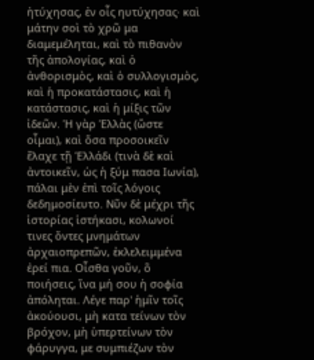ἠτύχησας, ἐν οἷς ηυτύχησας· καὶ μάτην σοὶ τὸ χρῶ μα διαμεμέληται, καὶ τὸ πιθανὸν τῆς ἀπολογίας, καὶ ὁ ἀνθορισμὸς, καὶ ὁ συλλογισμὸς, καὶ ἡ προκατάστασις, καὶ ἡ κατάστασις, καὶ ἡ μίξις τῶν ἰδεῶν. Ἡ γὰρ Ἑλλὰς (ὥστε οἶμαι), καὶ ὅσα προσοικεῖν ἔλαχε τῇ Ἑλλάδι (τινὰ δὲ καὶ ἀντοικεῖν, ὡς ἡ ξύμ πασα Ιωνία), πάλαι μὲν ἐπὶ τοῖς λόγοις δεδημοσίευτο. Νῦν δὲ μέχρι τῆς ἱστορίας ἱστήκασι, κολωνοί τινες ὄντες μνημάτων ἀρχαιοπρεπῶν, ἐκλελειμμένα ἐρεί πια. Οἶσθα γοῦν, ὃ ποιήσεις, ἵνα μή σου ἡ σοφία ἀπόληται. Λέγε παρ' ἡμῖν τοῖς ἀκούουσι, μὴ κατα τείνων τὸν βρόχον, μὴ ὑπερτείνων τὸν φάρυγγα, με συμπιέζων τὸν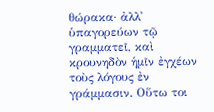θώρακα· ἀλλ᾽ ὑπαγορεύων τῷ γραμματεῖ, καὶ κρουνηδὸν ἡμῖν ἐγχέων τοὺς λόγους ἐν γράμμασιν. Οὕτω τοι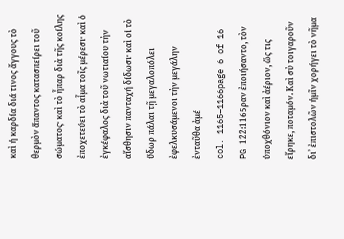καὶ ἡ καρδία διά τινος ἄγγους τὸ θερμὸν ἅπαντος κατασπείρει τοῦ σώματος· καὶ τὸ ἦπαρ διὰ τῆς κοίλης ἐποχετεύει τὸ αἷμα τοῖς μέρεσι· καὶ ὁ ἐγκέφαλος διὰ τοῦ νωτιαίου τὴν αἴσθησιν πανταχή δίδωσι· καὶ οἱ τὸ ὕδωρ πάλαι τῇ μεγαλοπόλει ἐφελκυσάμενοι τὴν μεγάλην ἐνταῦθα ἀμέ
col. 1165–1166page 6 of 16
PG 122:1165ραν ἐποιήσαντο, τὸν ὑποχθόνιον καὶ ἀέριον, ὥς τις εἴρηκε, ποταμόν. Καὶ σὺ τοιγαροῦν δι᾿ ἐπιστολῶν ἡμῖν χορήγει τὸ νῆμα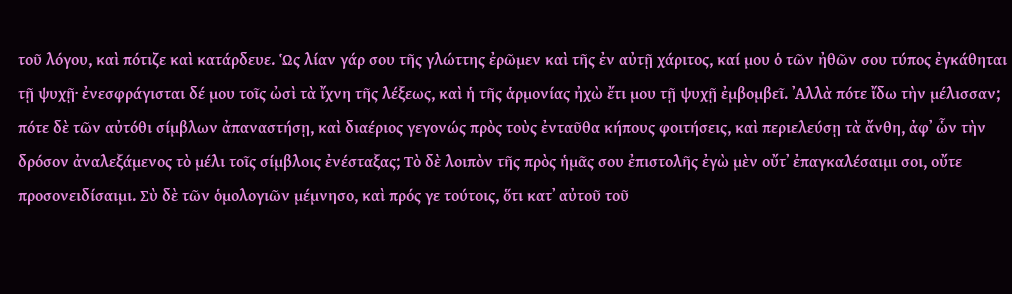τοῦ λόγου, καὶ πότιζε καὶ κατάρδευε. Ὡς λίαν γάρ σου τῆς γλώττης ἐρῶμεν καὶ τῆς ἐν αὐτῇ χάριτος, καί μου ὁ τῶν ἠθῶν σου τύπος ἐγκάθηται τῇ ψυχῇ· ἐνεσφράγισται δέ μου τοῖς ὠσὶ τὰ ἴχνη τῆς λέξεως, καὶ ἡ τῆς ἁρμονίας ἠχὼ ἔτι μου τῇ ψυχῇ ἐμβομβεῖ. ᾿Αλλὰ πότε ἴδω τὴν μέλισσαν; πότε δὲ τῶν αὐτόθι σίμβλων ἀπαναστήσῃ, καὶ διαέριος γεγονώς πρὸς τοὺς ἐνταῦθα κήπους φοιτήσεις, καὶ περιελεύσῃ τὰ ἄνθη, ἀφ᾽ ὧν τὴν δρόσον ἀναλεξάμενος τὸ μέλι τοῖς σίμβλοις ἐνέσταξας; Τὸ δὲ λοιπὸν τῆς πρὸς ἡμᾶς σου ἐπιστολῆς ἐγὼ μὲν οὔτ᾽ ἐπαγκαλέσαιμι σοι, οὔτε προσονειδίσαιμι. Σὺ δὲ τῶν ὁμολογιῶν μέμνησο, καὶ πρός γε τούτοις, ὅτι κατ᾿ αὐτοῦ τοῦ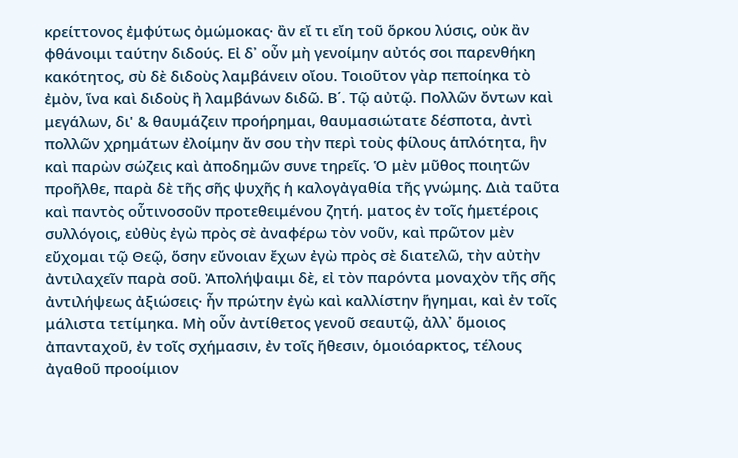κρείττονος ἐμφύτως ὀμώμοκας· ἂν εἴ τι εἴη τοῦ ὅρκου λύσις, οὐκ ἂν φθάνοιμι ταύτην διδούς. Εἰ δ᾽ οὖν μὴ γενοίμην αὐτός σοι παρενθήκη κακότητος, σὺ δὲ διδοὺς λαμβάνειν οἴου. Τοιοῦτον γὰρ πεποίηκα τὸ ἐμὸν, ἵνα καὶ διδοὺς ἢ λαμβάνων διδῶ. Β΄. Τῷ αὐτῷ. Πολλῶν ὄντων καὶ μεγάλων, δι' & θαυμάζειν προήρημαι, θαυμασιώτατε δέσποτα, ἀντὶ πολλῶν χρημάτων ἐλοίμην ἄν σου τὴν περὶ τοὺς φίλους ἁπλότητα, ἣν καὶ παρὼν σώζεις καὶ ἀποδημῶν συνε τηρεῖς. Ὁ μὲν μῦθος ποιητῶν προῆλθε, παρὰ δὲ τῆς σῆς ψυχῆς ἡ καλογἀγαθία τῆς γνώμης. Διὰ ταῦτα καὶ παντὸς οὗτινοσοῦν προτεθειμένου ζητή. ματος ἐν τοῖς ἡμετέροις συλλόγοις, εὐθὺς ἐγὼ πρὸς σὲ ἀναφέρω τὸν νοῦν, καὶ πρῶτον μὲν εὔχομαι τῷ Θεῷ, ὅσην εὔνοιαν ἔχων ἐγὼ πρὸς σὲ διατελῶ, τὴν αὐτὴν ἀντιλαχεῖν παρὰ σοῦ. Ἀπολήψαιμι δὲ, εἰ τὸν παρόντα μοναχὸν τῆς σῆς ἀντιλήψεως ἀξιώσεις· ἦν πρώτην ἐγὼ καὶ καλλίστην ἥγημαι, καὶ ἐν τοῖς μάλιστα τετίμηκα. Μὴ οὖν ἀντίθετος γενοῦ σεαυτῷ, ἀλλ᾽ ὅμοιος ἀπανταχοῦ, ἐν τοῖς σχήμασιν, ἐν τοῖς ἤθεσιν, ὁμοιόαρκτος, τέλους ἀγαθοῦ προοίμιον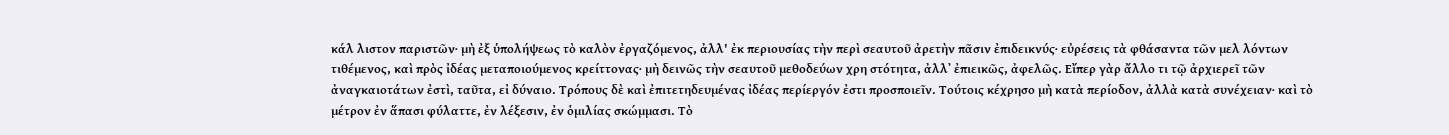κάλ λιστον παριστῶν· μὴ ἐξ ὑπολήψεως τὸ καλὸν ἐργαζόμενος, ἀλλ' ἐκ περιουσίας τὴν περὶ σεαυτοῦ ἀρετὴν πᾶσιν ἐπιδεικνύς· εὐρέσεις τὰ φθάσαντα τῶν μελ λόντων τιθέμενος, καὶ πρὸς ἰδέας μεταποιούμενος κρείττονας· μὴ δεινῶς τὴν σεαυτοῦ μεθοδεύων χρη στότητα, ἀλλ᾽ ἐπιεικῶς, ἀφελῶς. Εἴπερ γὰρ ἄλλο τι τῷ ἀρχιερεῖ τῶν ἀναγκαιοτάτων ἐστὶ, ταῦτα, εἰ δύναιο. Τρόπους δὲ καὶ ἐπιτετηδευμένας ἰδέας περίεργόν ἐστι προσποιεῖν. Τούτοις κέχρησο μὴ κατὰ περίοδον, ἀλλὰ κατὰ συνέχειαν· καὶ τὸ μέτρον ἐν ἅπασι φύλαττε, ἐν λέξεσιν, ἐν ὁμιλίας σκώμμασι. Τὸ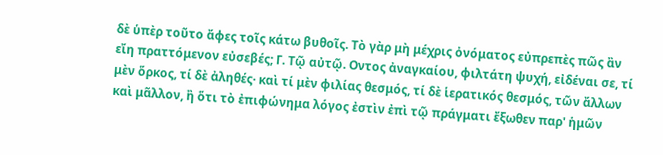δὲ ὑπὲρ τοῦτο ἄφες τοῖς κάτω βυθοῖς. Τὸ γὰρ μὴ μέχρις ὀνόματος εὐπρεπὲς πῶς ἂν εἴη πραττόμενον εὐσεβές; Γ. Τῷ αὐτῷ. Οντος ἀναγκαίου, φιλτάτη ψυχή, εἰδέναι σε, τί μὲν ὅρκος, τί δὲ ἀληθές· καὶ τί μὲν φιλίας θεσμός, τί δὲ ἱερατικός θεσμός, τῶν ἄλλων καὶ μᾶλλον, ἢ ὅτι τὸ ἐπιφώνημα λόγος ἐστὶν ἐπὶ τῷ πράγματι ἔξωθεν παρ' ἡμῶν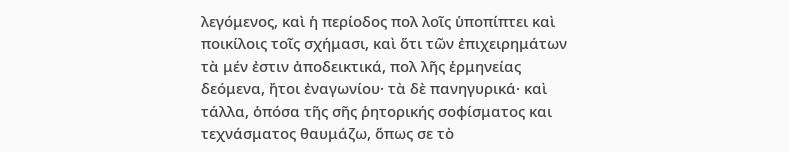λεγόμενος, καὶ ἡ περίοδος πολ λοῖς ὑποπίπτει καὶ ποικίλοις τοῖς σχήμασι, καὶ ὅτι τῶν ἐπιχειρημάτων τὰ μέν ἐστιν ἀποδεικτικά, πολ λῆς ἑρμηνείας δεόμενα, ἤτοι ἐναγωνίου· τὰ δὲ πανηγυρικά· καὶ τάλλα, ὁπόσα τῆς σῆς ῥητορικής σοφίσματος και τεχνάσματος θαυμάζω, ὅπως σε τὸ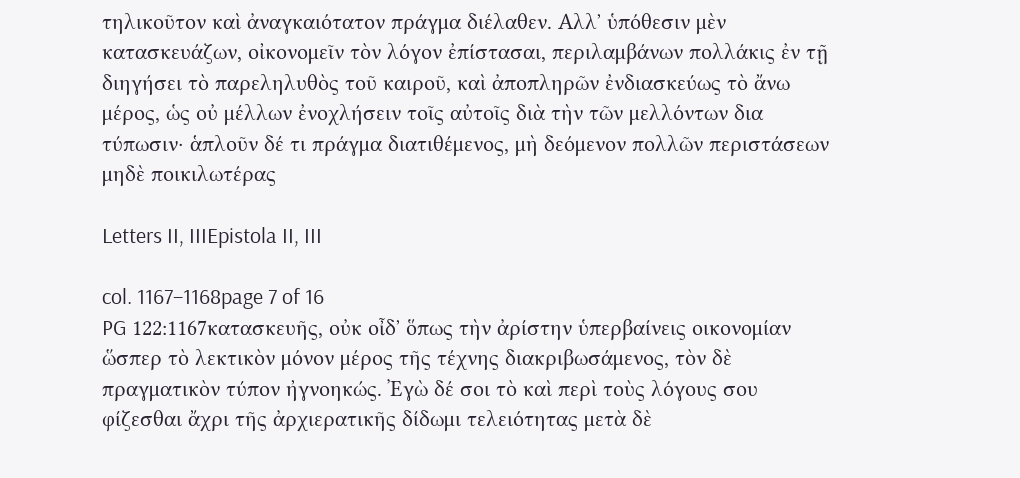τηλικοῦτον καὶ ἀναγκαιότατον πράγμα διέλαθεν. Αλλ᾽ ὑπόθεσιν μὲν κατασκευάζων, οἰκονομεῖν τὸν λόγον ἐπίστασαι, περιλαμβάνων πολλάκις ἐν τῇ διηγήσει τὸ παρεληλυθὸς τοῦ καιροῦ, καὶ ἀποπληρῶν ἐνδιασκεύως τὸ ἄνω μέρος, ὡς οὐ μέλλων ἐνοχλήσειν τοῖς αὐτοῖς διὰ τὴν τῶν μελλόντων δια τύπωσιν· ἁπλοῦν δέ τι πράγμα διατιθέμενος, μὴ δεόμενον πολλῶν περιστάσεων μηδὲ ποικιλωτέρας

Letters II, IIIEpistola II, III

col. 1167–1168page 7 of 16
PG 122:1167κατασκευῆς, οὐκ οἶδ᾽ ὅπως τὴν ἀρίστην ὑπερβαίνεις οικονομίαν ὥσπερ τὸ λεκτικὸν μόνον μέρος τῆς τέχνης διακριβωσάμενος, τὸν δὲ πραγματικὸν τύπον ἠγνοηκώς. Ἐγὼ δέ σοι τὸ καὶ περὶ τοὺς λόγους σου φίζεσθαι ἄχρι τῆς ἀρχιερατικῆς δίδωμι τελειότητας μετὰ δὲ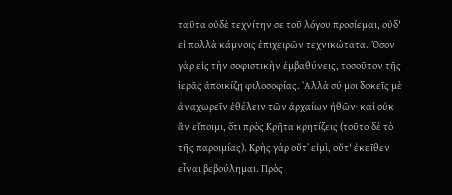ταῦτα οὐδὲ τεχνίτην σε τοῦ λόγου προσίεμαι, οὐδ' εἰ πολλὰ κάμνοις ἐπιχειρῶν τεχνικώτατα. Όσον γὰρ εἰς τὴν σοφιστικὴν ἐμβαθύνεις, τοσοῦτον τῆς ἱερᾶς ἀποικίζῃ φιλοσοφίας. ᾿Αλλὰ σύ μοι δοκεῖς μὲ ἀναχωρεῖν ἐθέλειν τῶν ἀρχαίων ἠθῶν· καὶ οὐκ ἂν εἴποιμι, ὅτι πρὸς Κρῆτα κρητίζεις (τοῦτο δὲ τὸ τῆς παροιμίας). Κρὴς γὰρ οὔτ᾽ εἰμὶ, οὔτ' ἐκεῖθεν εἶναι βεβούλημαι. Πρὸς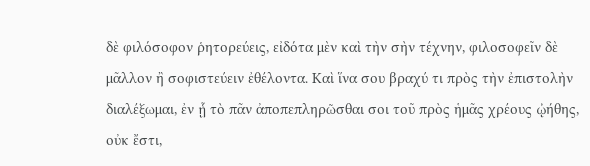δὲ φιλόσοφον ῥητορεύεις, εἰδότα μὲν καὶ τὴν σὴν τέχνην, φιλοσοφεῖν δὲ μᾶλλον ἢ σοφιστεύειν ἐθέλοντα. Καὶ ἵνα σου βραχύ τι πρὸς τὴν ἐπιστολὴν διαλέξωμαι, ἐν ᾗ τὸ πᾶν ἀποπεπληρῶσθαι σοι τοῦ πρὸς ἡμᾶς χρέους ᾠήθης, οὐκ ἔστι,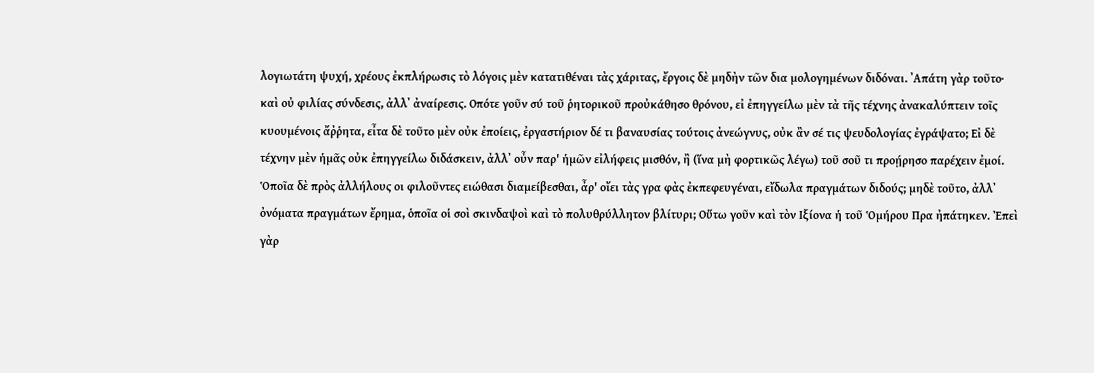λογιωτάτη ψυχή, χρέους ἐκπλήρωσις τὸ λόγοις μὲν κατατιθέναι τὰς χάριτας, ἔργοις δὲ μηδὴν τῶν δια μολογημένων διδόναι. ᾿Απάτη γὰρ τοῦτο· καὶ οὐ φιλίας σύνδεσις, ἀλλ᾽ ἀναίρεσις. Οπότε γοῦν σύ τοῦ ῥητορικοῦ προὐκάθησο θρόνου, εἰ ἐπηγγείλω μὲν τὰ τῆς τέχνης ἀνακαλύπτειν τοῖς κυουμένοις ἄῤῥητα, εἶτα δὲ τοῦτο μὲν οὐκ ἐποίεις, ἐργαστήριον δέ τι βαναυσίας τούτοις ἀνεώγνυς, οὐκ ἂν σέ τις ψευδολογίας ἐγράψατο; Εἰ δὲ τέχνην μὲν ἡμᾶς οὐκ ἐπηγγείλω διδάσκειν, ἀλλ᾽ οὖν παρ' ἡμῶν εἰλήφεις μισθόν, ἢ (ἵνα μὴ φορτικῶς λέγω) τοῦ σοῦ τι προῄρησο παρέχειν ἐμοί. Ὁποῖα δὲ πρὸς ἀλλήλους οι φιλοῦντες ειώθασι διαμείβεσθαι, ἆρ' οἴει τὰς γρα φὰς ἐκπεφευγέναι, εἴδωλα πραγμάτων διδούς; μηδὲ τοῦτο, ἀλλ᾽ ὀνόματα πραγμάτων ἔρημα, ὁποῖα οἱ σοὶ σκινδαψοὶ καὶ τὸ πολυθρύλλητον βλίτυρι; Οὕτω γοῦν καὶ τὸν Ιξίονα ἡ τοῦ Ὁμήρου Πρα ἠπάτηκεν. Ἐπεὶ γὰρ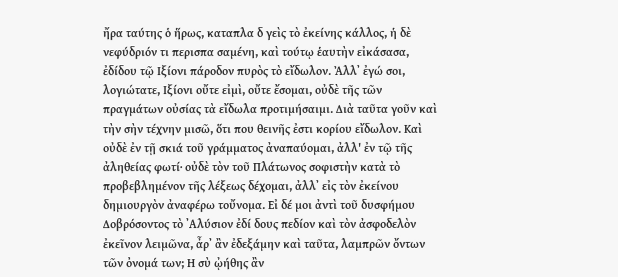ἤρα ταύτης ὁ ἥρως, καταπλα δ γεὶς τὸ ἐκείνης κάλλος, ἡ δὲ νεφύδριόν τι περισπα σαμένη, καὶ τούτῳ ἑαυτὴν εἰκάσασα, ἐδίδου τῷ Ιξίονι πάροδον πυρὸς τὸ εἴδωλον. Ἀλλ᾽ ἐγώ σοι, λογιώτατε, Ιξίονι οὔτε εἰμὶ, οὔτε ἔσομαι, οὐδὲ τῆς τῶν πραγμάτων οὐσίας τὰ εἴδωλα προτιμήσαιμι. Διὰ ταῦτα γοῦν καὶ τὴν σὴν τέχνην μισῶ, ὅτι που θεινῆς ἐστι κορίου εἴδωλον. Καὶ οὐδὲ ἐν τῇ σκιά τοῦ γράμματος ἀναπαύομαι, ἀλλ' ἐν τῷ τῆς ἀληθείας φωτί· οὐδὲ τὸν τοῦ Πλάτωνος σοφιστὴν κατὰ τὸ προβεβλημένον τῆς λέξεως δέχομαι, ἀλλ᾽ εἰς τὸν ἐκείνου δημιουργὸν ἀναφέρω τοὔνομα. Εἰ δέ μοι ἀντὶ τοῦ δυσφήμου Δοβρόσοντος τὸ ᾿Αλύσιον ἐδί δους πεδίον καὶ τὸν ἀσφοδελὸν ἐκεῖνον λειμῶνα, ἆρ᾽ ἂν ἐδεξάμην καὶ ταῦτα, λαμπρῶν ὄντων τῶν ὀνομά των; Η σὺ ᾠήθης ἂν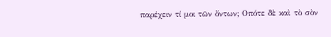παρέχειν τί μοι τῶν ὄντων; Οπότε δὲ καὶ τὸ σὸν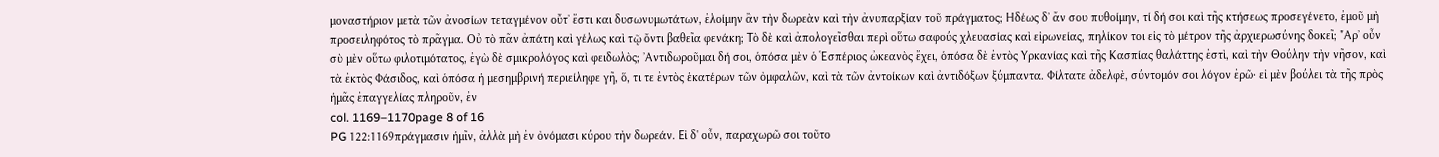μοναστήριον μετὰ τῶν ἀνοσίων τεταγμένον οὔτ᾽ ἔστι και δυσωνυμωτάτων, ἐλοίμην ἂν τὴν δωρεὰν καὶ τὴν ἀνυπαρξίαν τοῦ πράγματος; Ηδέως δ᾽ ἄν σου πυθοίμην, τί δή σοι καὶ τῆς κτήσεως προσεγένετο, ἐμοῦ μὴ προσειληφότος τὸ πρᾶγμα. Οὐ τὸ πᾶν ἀπάτη καὶ γέλως καὶ τῷ ὄντι βαθεῖα φενάκη; Τὸ δὲ καὶ ἀπολογεῖσθαι περὶ οὕτω σαφούς χλευασίας καὶ εἰρωνείας, πηλίκον τοι εἰς τὸ μέτρον τῆς ἀρχιερωσύνης δοκεῖ; "Αρ᾽ οὖν σὺ μὲν οὕτω φιλοτιμότατος, ἐγὼ δὲ σμικρολόγος καὶ φειδωλὸς; ᾿Αντιδωροῦμαι δή σοι, ὁπόσα μὲν ὁ Ἑσπέριος ὠκεανὸς ἔχει, ὁπόσα δὲ ἐντὸς Υρκανίας καὶ τῆς Κασπίας θαλάττης ἐστὶ, καὶ τὴν Θούλην τὴν νῆσον, καὶ τὰ ἐκτὸς Φάσιδος, καὶ ὁπόσα ἡ μεσημβρινή περιείληφε γῆ, ὅ, τι τε ἐντὸς ἑκατέρων τῶν ὀμφαλῶν, καὶ τὰ τῶν ἀντοίκων καὶ ἀντιδόξων ξύμπαντα. Φίλτατε ἀδελφὲ, σύντομόν σοι λόγον ἐρῶ· εἰ μὲν βούλει τὰ τῆς πρὸς ἡμᾶς ἐπαγγελίας πληροῦν, ἐν
col. 1169–1170page 8 of 16
PG 122:1169πράγμασιν ἡμῖν, ἀλλὰ μὴ ἐν ὀνόμασι κύρου τὴν δωρεάν. Εἰ δ' οὖν, παραχωρῶ σοι τοῦτο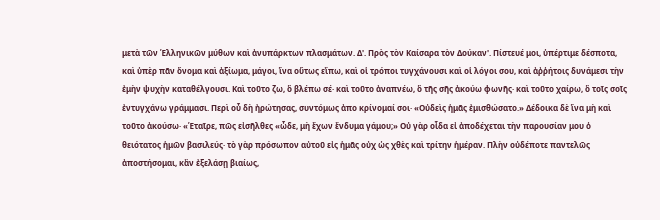μετὰ τῶν Ἑλληνικῶν μύθων καὶ ἀνυπάρκτων πλασμάτων. Δ'. Πρὸς τὸν Καίσαρα τὸν Δούκαν'. Πίστευέ μοι, ὑπέρτιμε δέσποτα, καὶ ὑπὲρ πᾶν ὄνομα καὶ ἀξίωμα, μάγοι, ἵνα οὕτως εἴπω, καὶ οἱ τρόποι τυγχάνουσι καὶ οἱ λόγοι σου, καὶ ἀῤῥήτοις δυνάμεσι τὴν ἐμὴν ψυχὴν καταθέλγουσι. Καὶ τοῦτο ζω, ὃ βλέπω σέ· καὶ τοῦτο ἀναπνέω, ὃ τῆς σῆς ἀκούω φωνῆς· καὶ τοῦτο χαίρω, ὃ τοῖς σοῖς ἐντυγχάνω γράμμασι. Περὶ οὗ δὴ ἠρώτησας, συντόμως ἀπο κρίνομαί σοι· «Οὐδεὶς ἡμᾶς ἐμισθώσατο.» Δέδοικα δὲ ἵνα μὴ καὶ τοῦτο ἀκούσω· «Ἑταῖρε, πῶς εἰσῆλθες «ὧδε, μὴ ἔχων ἔνδυμα γάμου;» Οὐ γὰρ οἶδα εἰ ἀποδέχεται τὴν παρουσίαν μου ὁ θειότατος ἡμῶν βασιλεύς· τὸ γὰρ πρόσωπον αὐτοῦ εἰς ἡμᾶς οὐχ ὡς χθὲς καὶ τρίτην ἡμέραν. Πλὴν οὐδέποτε παντελῶς ἀποστήσομαι, κἂν ἐξελάσῃ βιαίως,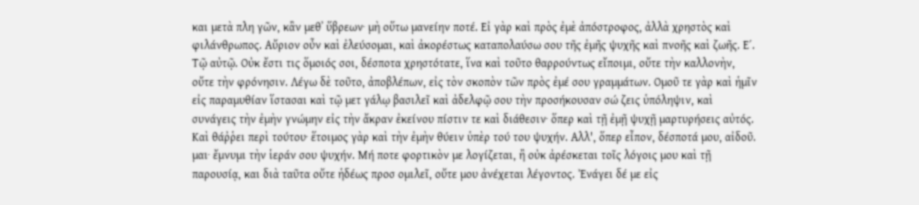και μετὰ πλη γῶν, κἂν μεθ᾽ ὕβρεων· μὴ οὕτω μανείην ποτέ. Εἰ γὰρ καὶ πρὸς ἐμὲ ἀπόστροφος, ἀλλὰ χρηστὸς καὶ φιλάνθρωπος. Αὔριον οὖν καὶ ἐλεύσομαι, καὶ ἀκορέστως καταπολαύσω σου τῆς ἐμῆς ψυχῆς καὶ πνοῆς καὶ ζωῆς. Ε΄. Τῷ αὐτῷ. Οὐκ ἔστι τις ὅμοιός σοι, δέσποτα χρηστότατε, ἵνα καὶ τοῦτο θαρρούντως εἴποιμι, οὔτε τὴν καλλονὴν, οὔτε τὴν φρόνησιν. Λέγω δὲ τοῦτο, ἀποβλέπων, εἰς τὸν σκοπὸν τῶν πρὸς ἐμέ σου γραμμάτων. Ομοῦ τε γὰρ καὶ ἡμῖν εἰς παραμυθίαν ἵστασαι καὶ τῷ μετ γάλῳ βασιλεῖ καὶ ἀδελφῷ σου τὴν προσήκουσαν σώ ζεις ὑπόληψιν, καὶ συνάγεις τὴν ἐμὴν γνώμην εἰς τὴν ἄκραν ἐκείνου πίστιν τε καὶ διάθεσιν· ὅπερ καὶ τῇ ἐμῇ ψυχῇ μαρτυρήσεις αὐτός. Καὶ θάῤῥει περὶ τούτου· ἕτοιμος γὰρ καὶ τὴν ἐμὴν θύειν ὑπὲρ τού του ψυχήν. Αλλ', ὅπερ εἶπον, δέσποτά μου, αἰδοῦ. μαι· ἔμνυμι τὴν ἱεράν σου ψυχήν. Μή ποτε φορτικὸν με λογίζεται, ἢ οὐκ ἀρέσκεται τοῖς λόγοις μου καὶ τῇ παρουσίᾳ, και διὰ ταῦτα οὔτε ἡδέως προσ ομιλεῖ, οὔτε μου ἀνέχεται λέγοντος. Ἐνάγει δέ με εἰς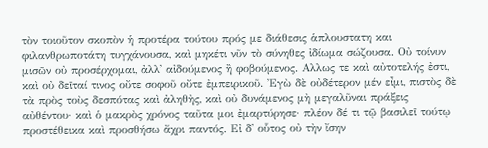τὸν τοιοῦτον σκοπὸν ἡ προτέρα τούτου πρός με διάθεσις ἁπλουστατη και φιλανθρωποτάτη τυγχάνουσα, καὶ μηκέτι νῦν τὸ σύνηθες ἰδίωμα σώζουσα. Οὐ τοίνυν μισῶν οὐ προσέρχομαι, ἀλλ᾽ αἰδούμενος ἢ φοβούμενος. Αλλως τε καὶ αὐτοτελής ἐστι, καὶ οὐ δεῖταί τινος οὔτε σοφοῦ οὔτε ἐμπειρικοῦ. Ἐγὼ δὲ οὐδέτερον μέν εἶμι, πιστὸς δὲ τὰ πρὸς τοὺς δεσπότας καὶ ἀληθὴς, καὶ οὐ δυνάμενος μὴ μεγαλῦναι πράξεις αὐθέντου· καὶ ὁ μακρὸς χρόνος ταῦτα μοι ἐμαρτύρησε· πλέον δέ τι τῷ βασιλεῖ τούτῳ προστέθεικα καὶ προσθήσω ἄχρι παντός. Εἰ δ' οὗτος οὐ τὴν ἴσην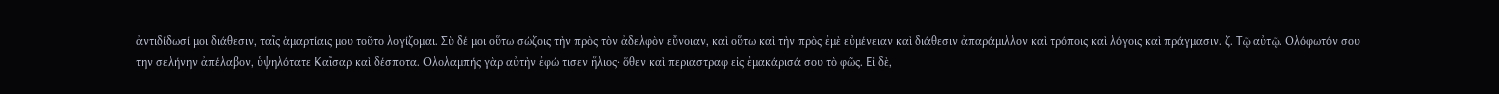ἀντιδίδωσί μοι διάθεσιν, ταῖς ἁμαρτίαις μου τοῦτο λογίζομαι. Σὺ δέ μοι οὕτω σώζοις τὴν πρὸς τὸν ἀδελφὸν εὔνοιαν, καὶ οὕτω καὶ τὴν πρὸς ἐμὲ εὐμένειαν καὶ διάθεσιν ἀπαράμιλλον καὶ τρόποις καὶ λόγοις καὶ πράγμασιν. ζ. Τῷ αὐτῷ. Ολόφωτόν σου την σελήνην ἀπέλαβον, ὑψηλότατε Καῖσαρ καὶ δέσποτα. Ολολαμπής γὰρ αὐτὴν ἐφώ τισεν ἥλιος· ὅθεν καὶ περιαστραφ εἰς ἐμακάρισά σου τὸ φῶς. Εἰ δὲ,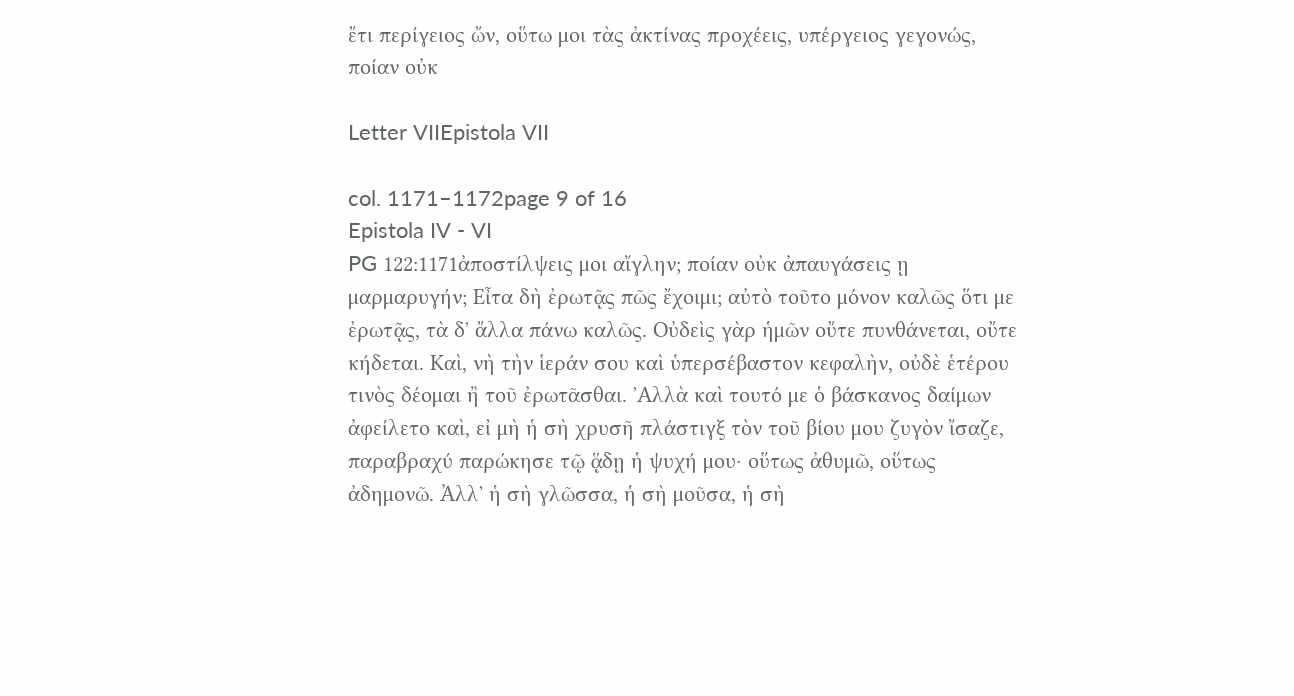ἔτι περίγειος ὤν, οὕτω μοι τὰς ἀκτίνας προχέεις, υπέργειος γεγονώς, ποίαν οὐκ

Letter VIIEpistola VII

col. 1171–1172page 9 of 16
Epistola IV - VI
PG 122:1171ἀποστίλψεις μοι αἴγλην; ποίαν οὐκ ἀπαυγάσεις ῃ μαρμαρυγήν; Εἶτα δὴ ἐρωτᾷς πῶς ἔχοιμι; αὐτὸ τοῦτο μόνον καλῶς ὅτι με ἐρωτᾷς, τὰ δ᾽ ἄλλα πάνω καλῶς. Οὐδεὶς γὰρ ἡμῶν οὔτε πυνθάνεται, οὔτε κήδεται. Καὶ, νὴ τὴν ἱεράν σου καὶ ὑπερσέβαστον κεφαλὴν, οὐδὲ ἑτέρου τινὸς δέομαι ἢ τοῦ ἐρωτᾶσθαι. ᾿Αλλὰ καὶ τουτό με ὁ βάσκανος δαίμων ἀφείλετο καὶ, εἰ μὴ ἡ σὴ χρυσῆ πλάστιγξ τὸν τοῦ βίου μου ζυγὸν ἴσαζε, παραβραχύ παρώκησε τῷ ᾅδῃ ἡ ψυχή μου· οὕτως ἀθυμῶ, οὕτως ἀδημονῶ. Ἀλλ᾿ ἡ σὴ γλῶσσα, ἡ σὴ μοῦσα, ἡ σὴ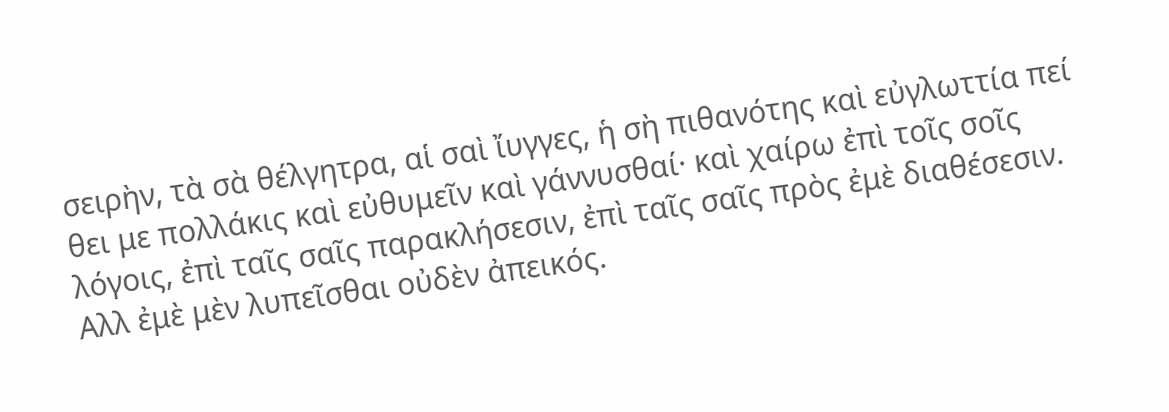σειρὴν, τὰ σὰ θέλγητρα, αἱ σαὶ ἴυγγες, ἡ σὴ πιθανότης καὶ εὐγλωττία πεί θει με πολλάκις καὶ εὐθυμεῖν καὶ γάννυσθαί· καὶ χαίρω ἐπὶ τοῖς σοῖς λόγοις, ἐπὶ ταῖς σαῖς παρακλήσεσιν, ἐπὶ ταῖς σαῖς πρὸς ἐμὲ διαθέσεσιν. Αλλ ἐμὲ μὲν λυπεῖσθαι οὐδὲν ἀπεικός.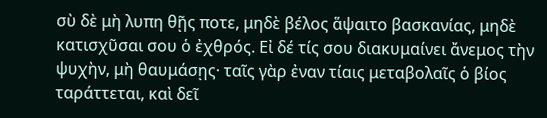σὺ δὲ μὴ λυπη θῇς ποτε, μηδὲ βέλος ἅψαιτο βασκανίας, μηδὲ κατισχῦσαι σου ὁ ἐχθρός. Εἰ δέ τίς σου διακυμαίνει ἄνεμος τὴν ψυχὴν, μὴ θαυμάσῃς· ταῖς γὰρ ἐναν τίαις μεταβολαῖς ὁ βίος ταράττεται, καὶ δεῖ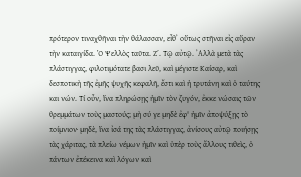πρότερον τιναχθῆναι τὴν θάλασσαν, εἶθ᾽ οὕτως στῆναι εἰς αὕραν τὴν καταιγίδα. Ὁ Ψελλὸς ταῦτα. Ζ΄. Τῷ αὐτῷ. ᾿Αλλὰ μετὰ τὰς πλάστιγγας, φιλοτιμότατε βασι λεῦ, καὶ μέγιστε Καίσαρ, καὶ δεσποτικὴ τῆς ἐμῆς ψυχῆς κεφαλῆ, ἔστι καὶ ἡ τρυτάνη καὶ ὁ ταύτης και νών. Τί οὖν, ἵνα πληρώσῃς ἡμῖν τὸν ζυγόν, ἐκκε νώσαις τῶν θρεμμάτων τοὺς μαστούς; μὴ σύ γε μηδὲ ἐφ' ἡμῖν ἀποψύξῃς τὸ ποίμνιον· μηδὲ, ἵνα ἰσά της τὰς πλάστιγγας, ἀνίσους αὐτῷ ποιήσῃς τὰς χάριτας, τὰ πλείω νέμων ἡμῖν καὶ ὑπὲρ τοὺς ἄλλους τιθεὶς, ὁ πάντων ἐπέκεινα καὶ λόγων καὶ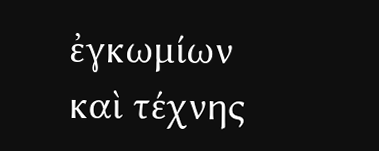ἐγκωμίων καὶ τέχνης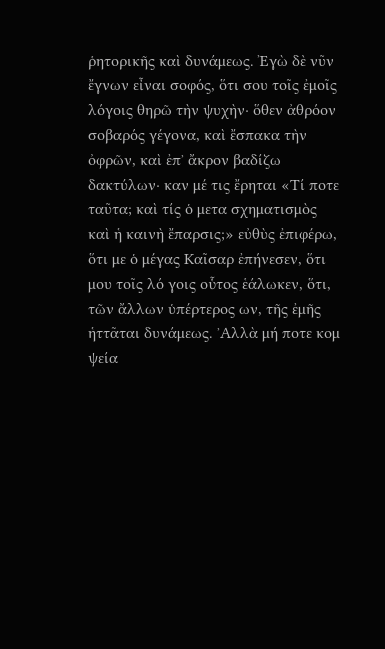ῥητορικῆς καὶ δυνάμεως. Ἐγὼ δὲ νῦν ἔγνων εἶναι σοφός, ὅτι σου τοῖς ἐμοῖς λόγοις θηρῶ τὴν ψυχὴν· ὅθεν ἀθρόον σοβαρός γέγονα, καὶ ἔσπακα τὴν ὀφρῶν, καὶ ἐπ᾽ ἄκρον βαδίζω δακτύλων· καν μέ τις ἔρηται «Τί ποτε ταῦτα; καὶ τίς ὁ μετα σχηματισμὸς καὶ ἡ καινὴ ἔπαρσις;» εὐθὺς ἐπιφέρω, ὅτι με ὁ μέγας Καῖσαρ ἐπήνεσεν, ὅτι μου τοῖς λό γοις οὗτος ἑάλωκεν, ὅτι, τῶν ἄλλων ὑπέρτερος ων, τῆς ἐμῆς ἡττᾶται δυνάμεως. ᾿Αλλὰ μή ποτε κομ ψεία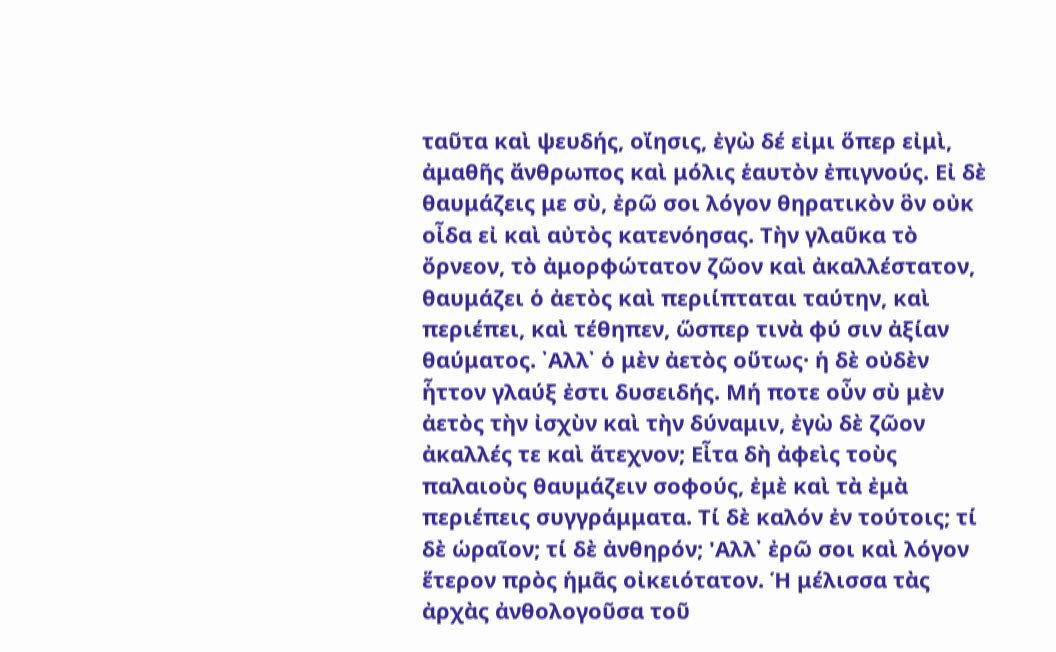ταῦτα καὶ ψευδής, οἴησις, ἐγὼ δέ εἰμι ὅπερ εἰμὶ, ἀμαθῆς ἄνθρωπος καὶ μόλις ἑαυτὸν ἐπιγνούς. Εἰ δὲ θαυμάζεις με σὺ, ἐρῶ σοι λόγον θηρατικὸν ὃν οὐκ οἶδα εἰ καὶ αὐτὸς κατενόησας. Τὴν γλαῦκα τὸ ὄρνεον, τὸ ἀμορφώτατον ζῶον καὶ ἀκαλλέστατον, θαυμάζει ὁ ἀετὸς καὶ περιίπταται ταύτην, καὶ περιέπει, καὶ τέθηπεν, ὥσπερ τινὰ φύ σιν ἀξίαν θαύματος. ᾿Αλλ᾿ ὁ μὲν ἀετὸς οὕτως· ἡ δὲ οὐδὲν ἧττον γλαύξ ἐστι δυσειδής. Μή ποτε οὖν σὺ μὲν ἀετὸς τὴν ἰσχὺν καὶ τὴν δύναμιν, ἐγὼ δὲ ζῶον ἀκαλλές τε καὶ ἄτεχνον; Εἶτα δὴ ἀφεὶς τοὺς παλαιοὺς θαυμάζειν σοφούς, ἐμὲ καὶ τὰ ἐμὰ περιέπεις συγγράμματα. Τί δὲ καλόν ἐν τούτοις; τί δὲ ὡραῖον; τί δὲ ἀνθηρόν; 'Αλλ᾽ ἐρῶ σοι καὶ λόγον ἕτερον πρὸς ἡμᾶς οἰκειότατον. Ἡ μέλισσα τὰς ἀρχὰς ἀνθολογοῦσα τοῦ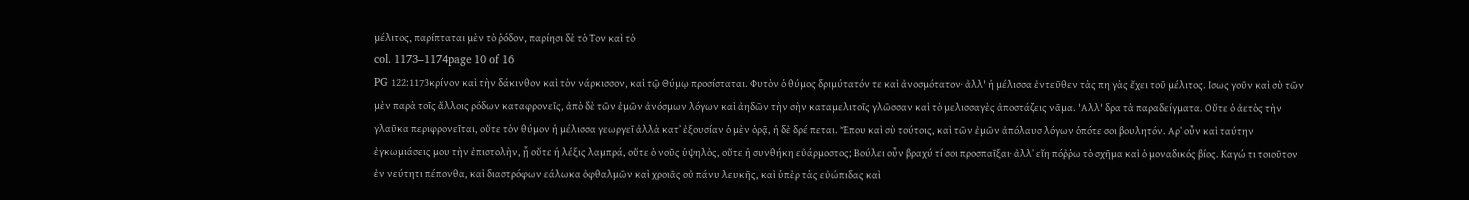μέλιτος, παρίπταται μὲν τὸ ῥόδον, παρίησι δὲ τὸ Τον καὶ τὸ
col. 1173–1174page 10 of 16
PG 122:1173κρίνον καὶ τὴν δάκινθον καὶ τὸν νάρκισσον, καὶ τῷ Θύμῳ προσίσταται. Φυτὸν ὁ θύμος δριμύτατόν τε καὶ ἀνοσμότατον· ἀλλ' ἡ μέλισσα ἐντεῦθεν τὰς πη γὰς ἔχει τοῦ μέλιτος. Ισως γοῦν καὶ σὺ τῶν μὲν παρὰ τοῖς ἄλλοις ρόδων καταφρονεῖς, ἀπὸ δὲ τῶν ἐμῶν ἀνόσμων λόγων καὶ ἀηδῶν τὴν σὴν καταμελιτοῖς γλῶσσαν καὶ τὸ μελισσαγὲς ἀποστάζεις νᾶμα. 'Αλλ' δρα τὰ παραδείγματα. Οὔτε ὁ ἀετὸς τὴν γλαῦκα περιφρονεῖται, οὔτε τὸν θύμον ἡ μέλισσα γεωργεῖ ἀλλὰ κατ᾿ ἐξουσίαν ὁ μὲν ὁρᾷ, ἡ δὲ δρέ πεται. Ἔπου καὶ σὺ τούτοις, καὶ τῶν ἐμῶν ἀπόλαυσ λόγων ὁπότε σοι βουλητόν. Αρ᾽ οὖν καὶ ταύτην ἐγκωμιάσεις μου τὴν ἐπιστολὴν, ᾗ οὔτε ἡ λέξις λαμπρά, οὔτε ὁ νοῦς ὑψηλὸς, οὔτε ἡ συνθήκη εὐάρμοστος; Βούλει οὖν βραχύ τί σοι προσπαῖξαι· ἀλλ᾽ εἴη πόῤῥω τὸ σχῆμα καὶ ὁ μοναδικός βίος. Καγώ τι τοιοῦτον ἐν νεύτητι πέπονθα, καὶ διαστρόφων εάλωκα ὀφθαλμῶν καὶ χροιᾶς οὐ πάνυ λευκῆς, καὶ ὑπὲρ τὰς εὐώπιδας καὶ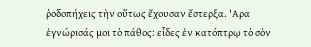ῥοδοπήχεις τὴν οὕτως ἔχουσαν ἔστερξα. 'Αρα ἐγνώρισάς μοι τὸ πάθος: εἶδες ἐν κατόπτρῳ τὸ σὸν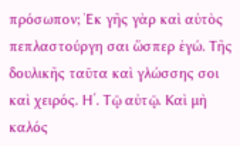πρόσωπον; Ἐκ γῆς γὰρ καὶ αὐτὸς πεπλαστούργη σαι ὥσπερ ἐγώ. Τῆς δουλικῆς ταῦτα καὶ γλώσσης σοι καὶ χειρός. Η΄. Τῷ αὐτῷ. Καὶ μὴ καλός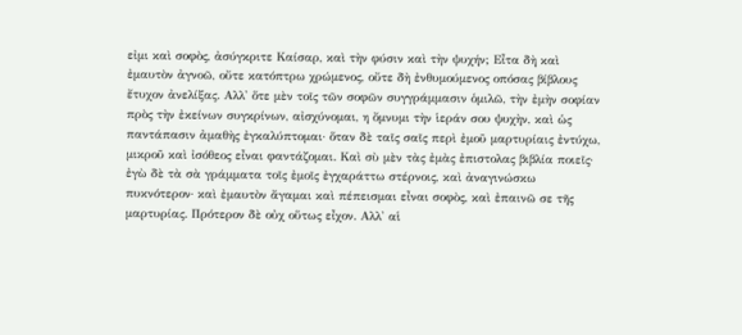εἰμι καὶ σοφὸς, ἀσύγκριτε Καίσαρ, καὶ τὴν φύσιν καὶ τὴν ψυχήν; Εἶτα δὴ καὶ ἐμαυτὸν ἀγνοῶ, οὔτε κατόπτρω χρώμενος, οὔτε δὴ ἐνθυμούμενος οπόσας βίβλους ἔτυχον ἀνελίξας. Αλλ' ὅτε μὲν τοῖς τῶν σοφῶν συγγράμμασιν ὁμιλῶ, τὴν ἐμὴν σοφίαν πρὸς τὴν ἐκείνων συγκρίνων, αἰσχύνομαι, η ὄμνυμι τὴν ἱεράν σου ψυχὴν, καὶ ὡς παντάπασιν ἀμαθὴς ἐγκαλύπτομαι· ὅταν δὲ ταῖς σαῖς περὶ ἐμοῦ μαρτυρίαις ἐντύχω, μικροῦ καὶ ἰσόθεος εἶναι φαντάζομαι. Καὶ σὺ μὲν τὰς ἐμὰς ἐπιστολας βιβλία ποιεῖς· ἐγὼ δὲ τὰ σὰ γράμματα τοῖς ἐμοῖς ἐγχαράττω στέρνοις, καὶ ἀναγινώσκω πυκνότερον· καὶ ἐμαυτὸν ἄγαμαι καὶ πέπεισμαι εἶναι σοφὸς, καὶ ἐπαινῶ σε τῆς μαρτυρίας. Πρότερον δὲ οὐχ οὕτως εἶχον. Αλλ' αἱ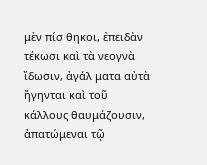μὲν πίσ θηκοι, ἐπειδὰν τέκωσι καὶ τὰ νεογνὰ ἴδωσιν, ἀγάλ ματα αὐτὰ ἤγηνται καὶ τοῦ κάλλους θαυμάζουσιν, ἀπατώμεναι τῷ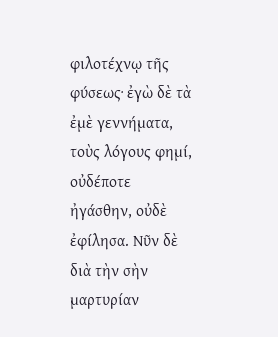φιλοτέχνῳ τῆς φύσεως· ἐγὼ δὲ τὰ ἐμὲ γεννήματα, τοὺς λόγους φημί, οὐδέποτε ἠγάσθην, οὐδὲ ἐφίλησα. Νῦν δὲ διὰ τὴν σὴν μαρτυρίαν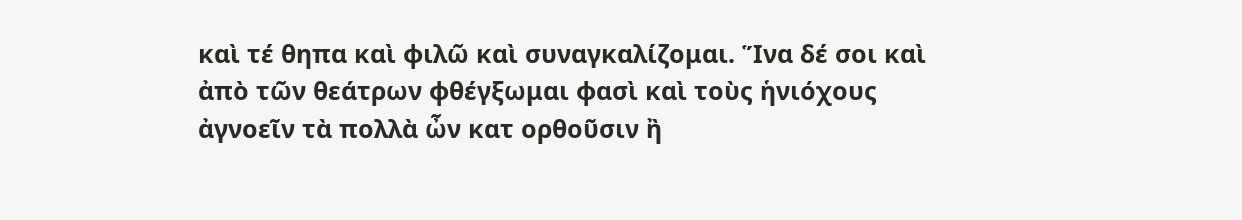καὶ τέ θηπα καὶ φιλῶ καὶ συναγκαλίζομαι. Ἵνα δέ σοι καὶ ἀπὸ τῶν θεάτρων φθέγξωμαι φασὶ καὶ τοὺς ἡνιόχους ἀγνοεῖν τὰ πολλὰ ὦν κατ ορθοῦσιν ἢ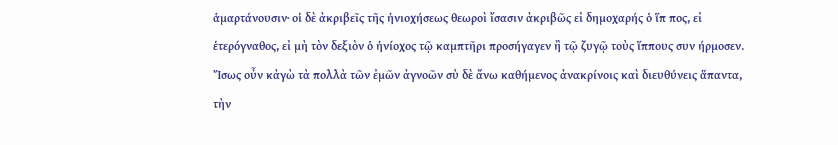ἁμαρτάνουσιν· οἱ δὲ ἀκριβεῖς τῆς ἡνιοχήσεως θεωροὶ ἴσασιν ἀκριβῶς εἰ δημοχαρής ὁ ἵπ πος, εἰ ἑτερόγναθος, εἰ μὴ τὸν δεξιὸν ὁ ἡνίοχος τῷ καμπτῆρι προσήγαγεν ἢ τῷ ζυγῷ τοὺς ἵππους συν ήρμοσεν. Ἴσως οὖν κἀγὼ τὰ πολλὰ τῶν ἐμῶν ἀγνοῶν σὺ δὲ ἄνω καθήμενος ἀνακρίνοις καὶ διευθύνεις ἅπαντα, τὴν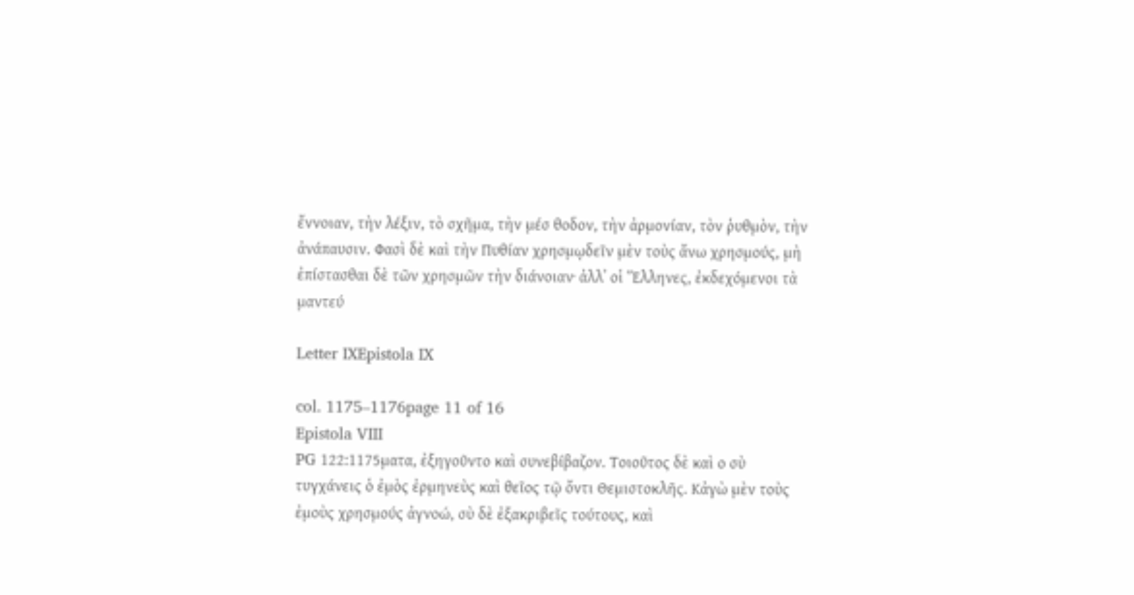ἔννοιαν, τὴν λέξιν, τὸ σχῆμα, τὴν μέσ θοδον, τὴν ἀρμονίαν, τὸν ῥυθμὸν, τὴν ἀνάπαυσιν. Φασὶ δὲ καὶ τὴν Πυθίαν χρησμῳδεῖν μὲν τοὺς ἄνω χρησμούς, μὴ ἐπίστασθαι δὲ τῶν χρησμῶν τὴν διάνοιαν· ἀλλ᾽ οἱ Ἕλληνες, ἐκδεχόμενοι τὰ μαντεύ

Letter IXEpistola IX

col. 1175–1176page 11 of 16
Epistola VIII
PG 122:1175ματα, ἐξηγοῦντο καὶ συνεβίβαζον. Τοιοῦτος δὲ καὶ ο σὺ τυγχάνεις ὁ ἐμὸς ἐρμηνεὺς καὶ θεῖος τῷ ὄντι Θεμιστοκλῆς. Κἀγὼ μὲν τοὺς ἐμοὺς χρησμούς ἀγνοώ, σὺ δὲ ἐξακριβεῖς τούτους, καὶ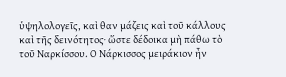ὑψηλολογεῖς, καὶ θαν μάζεις καὶ τοῦ κάλλους καὶ τῆς δεινότητος· ὥστε δέδοικα μὴ πάθω τὸ τοῦ Ναρκίσσου. Ο Νάρκισσος μειράκιον ἦν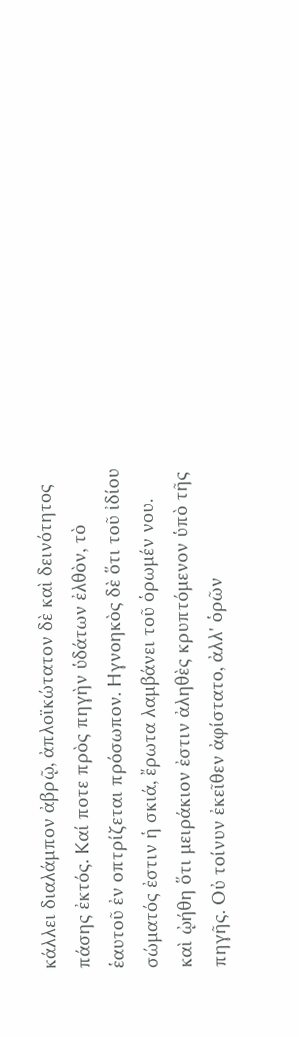κάλλει διαλάμπον ἀβρῷ, ἀπλοϊκώτατον δὲ καὶ δεινότητος πάσης ἐκτός. Καί ποτε πρὸς πηγὴν ὑδάτων ἐλθὸν, τὸ ἑαυτοῦ ἐν οπτρίζεται πρόσωπον. Ηγνοηκὸς δὲ ὅτι τοῦ ἰδίου σώματός ἐστιν ἡ σκιά, ἔρωτα λαμβάνει τοῦ ὁρωμέν νου. καὶ ᾠήθη ὅτι μειράκιον ἐστιν ἀληθὲς κρυπτόμενον ὑπὸ τῆς πηγῆς. Οὐ τοίνυν ἐκεῖθεν ἀφίστατο, ἀλλ' ὁρῶν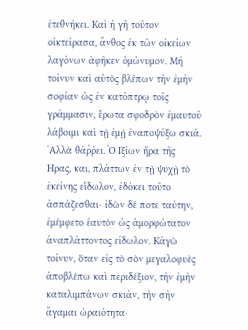ἐτεθνήκει. Καὶ ἡ γῆ τοῦτον οἰκτείρασα, ἄνθος ἐκ τῶν οἰκείων λαγόνων ἀφῆκεν ὁμώνυμον. Μή τοίνυν καὶ αὐτὸς βλέπων τὴν ἐμὴν σοφίαν ὡς ἐν κατόπτρῳ τοῖς γράμμασιν, ἔρωτα σφοδρὸν ἐμαυτοῦ λάβοιμι καὶ τῇ ἐμῇ ἐναποψύξω σκιά. ᾿Αλλὰ θάῤῥει. Ὁ Ιξίων ἤρα τῆς Ηρας, και, πλάττων ἐν τῇ ψυχῇ τὸ ἐκείνης εἴδωλον, ἐδόκει τοῦτο ἀσπάζεσθαι· ἰδὼν δέ ποτε ταύτην, ἐμέμφετο ἑαυτὸν ὡς ἀμορφώτατον ἀναπλάττοντος εἰδωλον. Κἀγὼ τοίνυν, ὅταν εἰς τὸ σὸν μεγαλοφυὲς ἀποβλέπω καὶ περιδέξιον, τὴν ἐμὴν καταλιμπάνων σκιάν, τὴν σὴν ἄγαμαι ὡραιότητα·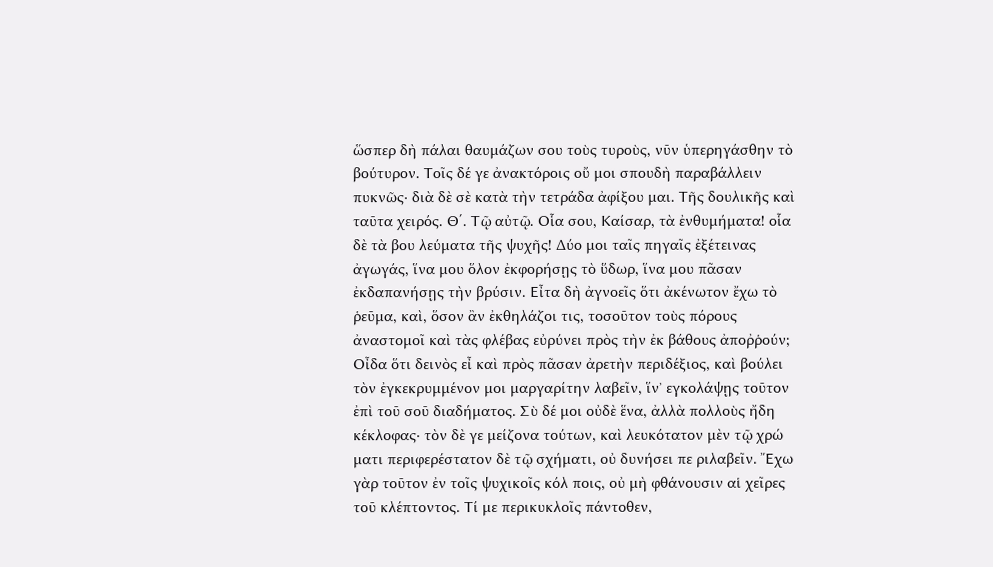ὥσπερ δὴ πάλαι θαυμάζων σου τοὺς τυροὺς, νῦν ὑπερηγάσθην τὸ βούτυρον. Τοῖς δέ γε ἀνακτόροις οὔ μοι σπουδὴ παραβάλλειν πυκνῶς· διὰ δὲ σὲ κατὰ τὴν τετράδα ἀφίξου μαι. Τῆς δουλικῆς καὶ ταῦτα χειρός. Θ΄. Τῷ αὐτῷ. Οἷα σου, Καίσαρ, τὰ ἐνθυμήματα! οἷα δὲ τὰ βου λεύματα τῆς ψυχῆς! Δύο μοι ταῖς πηγαῖς ἐξέτεινας ἀγωγάς, ἵνα μου ὅλον ἐκφορήσῃς τὸ ὕδωρ, ἵνα μου πᾶσαν ἐκδαπανήσῃς τὴν βρύσιν. Εἶτα δὴ ἀγνοεῖς ὅτι ἀκένωτον ἔχω τὸ ῥεῦμα, καὶ, ὅσον ἂν ἐκθηλάζοι τις, τοσοῦτον τοὺς πόρους ἀναστομοῖ καὶ τὰς φλέβας εὐρύνει πρὸς τὴν ἐκ βάθους ἀποῤῥούν; Οἶδα ὅτι δεινὸς εἶ καὶ πρὸς πᾶσαν ἀρετὴν περιδέξιος, καὶ βούλει τὸν ἐγκεκρυμμένον μοι μαργαρίτην λαβεῖν, ἵν᾿ εγκολάψῃς τοῦτον ἐπὶ τοῦ σοῦ διαδήματος. Σὺ δέ μοι οὐδὲ ἕνα, ἀλλὰ πολλοὺς ἤδη κέκλοφας· τὸν δὲ γε μείζονα τούτων, καὶ λευκότατον μὲν τῷ χρώ ματι περιφερέστατον δὲ τῷ σχήματι, οὐ δυνήσει πε ριλαβεῖν. Ἔχω γὰρ τοῦτον ἐν τοῖς ψυχικοῖς κόλ ποις, οὐ μὴ φθάνουσιν αἱ χεῖρες τοῦ κλέπτοντος. Τί με περικυκλοῖς πάντοθεν,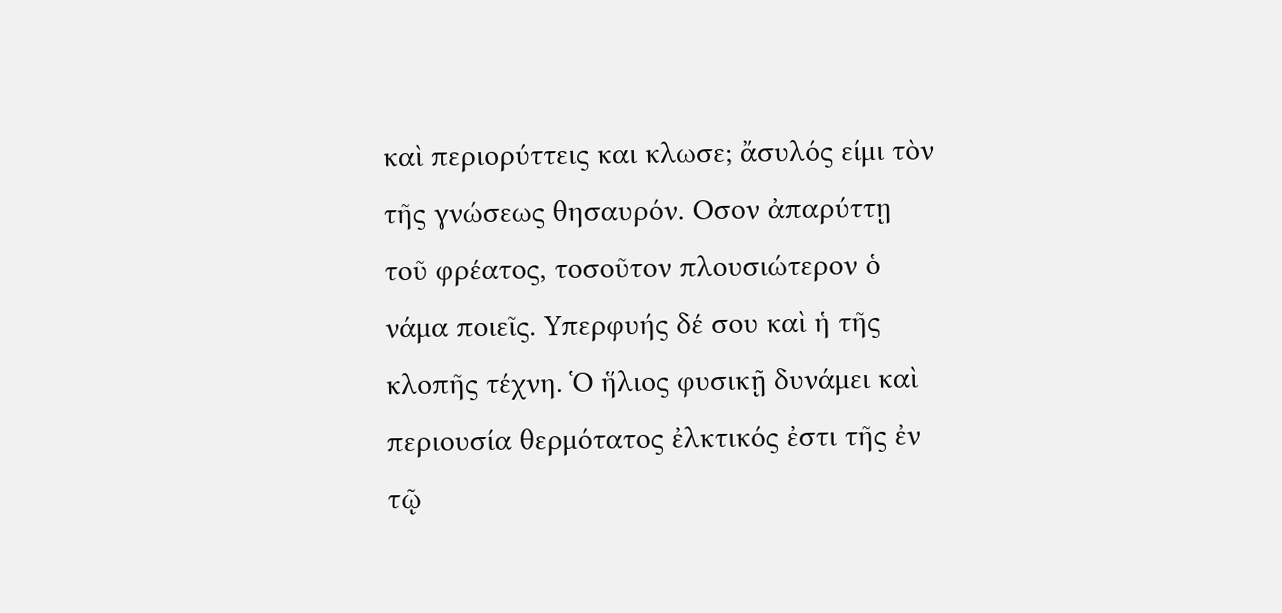καὶ περιορύττεις και κλωσε; ἄσυλός είμι τὸν τῆς γνώσεως θησαυρόν. Οσον ἀπαρύττῃ τοῦ φρέατος, τοσοῦτον πλουσιώτερον ὁ νάμα ποιεῖς. Υπερφυής δέ σου καὶ ἡ τῆς κλοπῆς τέχνη. Ὁ ἥλιος φυσικῇ δυνάμει καὶ περιουσία θερμότατος ἐλκτικός ἐστι τῆς ἐν τῷ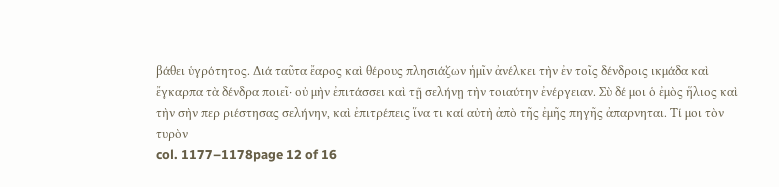βάθει ὑγρότητος. Διά ταῦτα ἔαρος καὶ θέρους πλησιάζων ἡμῖν ἀνέλκει τὴν ἐν τοῖς δένδροις ικμάδα καὶ ἔγκαρπα τὰ δένδρα ποιεῖ· οὐ μὴν ἐπιτάσσει καὶ τῇ σελήνῃ τὴν τοιαύτην ἐνέργειαν. Σὺ δέ μοι ὁ ἐμὸς ἥλιος καὶ τὴν σὴν περ ριέστησας σελήνην, καὶ ἐπιτρέπεις ἵνα τι καί αὐτὴ ἀπὸ τῆς ἐμῆς πηγῆς ἀπαρνηται. Τί μοι τὸν τυρὸν
col. 1177–1178page 12 of 16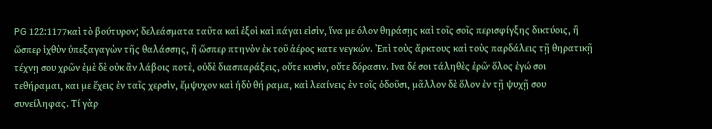PG 122:1177καὶ τὸ βούτυρον; δελεάσματα ταῦτα καὶ ἐξοὶ καὶ πάγαι εἰσὶν, ἵνα με όλον θηράσῃς καὶ τοῖς σοῖς περισφίγξης δικτύοις, ἢ ὥσπερ ἰχθὺν ὑπεξαγαγὼν τῆς θαλάσσης, ἢ ὥσπερ πτηνὸν ἐκ τοῦ ἀέρος κατε νεγκών. Ἐπὶ τοὺς ἄρκτους καὶ τοὺς παρδάλεις τῇ θηρατικῇ τέχνῃ σου χρῶν ἐμὲ δὲ οὐκ ἂν λάβοις ποτὲ, οὐδὲ διασπαράξεις, οὔτε κυσὶν, οὔτε δόρασιν. Ινα δέ σοι τάληθὲς ἐρῶ· ὅλος ἐγώ σοι τεθήραμαι, και με ἔχεις ἐν ταῖς χερσὶν, ἔμψυχον καὶ ἡδὺ θή ραμα, καὶ λεαίνεις ἐν τοῖς ὁδοῦσι, μᾶλλον δὲ ὅλον ἐν τῇ ψυχῇ σου συνείληφας. Τί γὰρ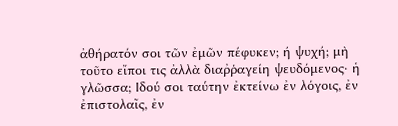ἀθήρατόν σοι τῶν ἐμῶν πέφυκεν; ή ψυχή; μὴ τοῦτο εἴποι τις ἀλλὰ διαῤῥαγείη ψευδόμενος· ἡ γλῶσσα; Ιδού σοι ταύτην ἐκτείνω ἐν λόγοις, ἐν ἐπιστολαῖς, ἐν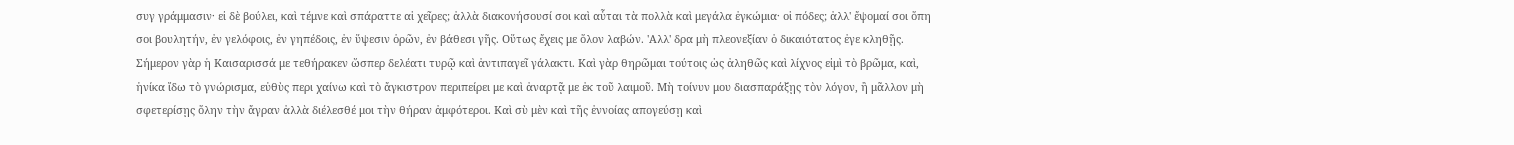συγ γράμμασιν· εἰ δὲ βούλει, καὶ τέμνε καὶ σπάραττε αἱ χεῖρες; ἀλλὰ διακονήσουσί σοι καὶ αὗται τὰ πολλὰ καὶ μεγάλα ἐγκώμια· οἱ πόδες; ἀλλ' ἔψομαί σοι ὅπη σοι βουλητήν, ἐν γελόφοις, ἐν γηπέδοις, ἐν ὕψεσιν ὁρῶν, ἐν βάθεσι γῆς. Οὕτως ἔχεις με ὅλον λαβών. 'Αλλ' δρα μὴ πλεονεξίαν ὁ δικαιότατος ἐγε κληθῇς. Σήμερον γὰρ ἡ Καισαρισσά με τεθήρακεν ὥσπερ δελέατι τυρῷ καὶ ἀντιπαγεῖ γάλακτι. Καὶ γὰρ θηρῶμαι τούτοις ὡς ἀληθῶς καὶ λίχνος εἰμὶ τὸ βρῶμα, καὶ, ἡνίκα ἴδω τὸ γνώρισμα, εὐθὺς περι χαίνω καὶ τὸ ἄγκιστρον περιπείρει με καὶ ἀναρτᾷ με ἐκ τοῦ λαιμοῦ. Μὴ τοίνυν μου διασπαράξῃς τὸν λόγον, ἢ μᾶλλον μὴ σφετερίσῃς ὅλην τὴν ἄγραν ἀλλὰ διέλεσθέ μοι τὴν θήραν ἀμφότεροι. Καὶ σὺ μὲν καὶ τῆς ἐννοίας απογεύσῃ καὶ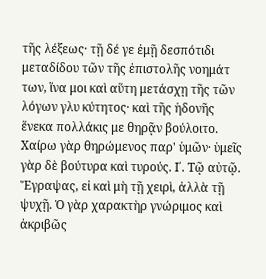τῆς λέξεως· τῇ δέ γε ἐμῇ δεσπότιδι μεταδίδου τῶν τῆς ἐπιστολῆς νοημάτ των, ἵνα μοι καὶ αὕτη μετάσχῃ τῆς τῶν λόγων γλυ κύτητος· καὶ τῆς ἡδονῆς ἕνεκα πολλάκις με θηρᾷν βούλοιτο. Χαίρω γὰρ θηρώμενος παρ' ὑμῶν· ὑμεῖς γὰρ δὲ βούτυρα καὶ τυρούς. Ι΄. Τῷ αὐτῷ. Ἔγραψας, εἰ καὶ μὴ τῇ χειρὶ, ἀλλὰ τῇ ψυχῇ. Ὁ γὰρ χαρακτὴρ γνώριμος καὶ ἀκριβῶς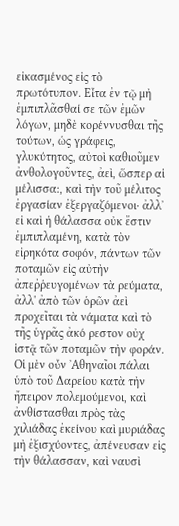εἰκασμένος εἰς τὸ πρωτότυπον. Εἶτα ἐν τῷ μὴ ἐμπιπλᾶσθαί σε τῶν ἐμῶν λόγων, μηδὲ κορέννυσθαι τῆς τούτων, ὡς γράφεις, γλυκύτητος, αὐτοὶ καθιοῦμεν ἀνθολογοῦντες, ἀεὶ, ὥσπερ αἱ μέλισσα:, καὶ τὴν τοῦ μέλιτος ἐργασίαν ἐξεργαζόμενοι· ἀλλ᾽ εἰ καὶ ἡ θάλασσα οὐκ ἔστιν ἐμπιπλαμένη, κατὰ τὸν εἰρηκότα σοφόν, πάντων τῶν ποταμῶν εἰς αὐτὴν ἀπεῤῥευγομένων τὰ ρεύματα, ἀλλ' ἀπὸ τῶν ὁρῶν ἀεὶ προχεῖται τὰ νάματα καὶ τὸ τῆς ὑγρᾶς ἀκό ρεστον οὐχ ἱστᾷ τῶν ποταμῶν τὴν φοράν. Οἱ μὲν οὖν ᾿Αθηναῖοι πάλαι ὑπὸ τοῦ Δαρείου κατὰ τὴν ἤπειρον πολεμούμενοι, καὶ ἀνθίστασθαι πρὸς τὰς χιλιάδας ἐκείνου καὶ μυριάδας μὴ ἐξισχύοντες, ἀπένευσαν εἰς τὴν θάλασσαν, καὶ ναυσὶ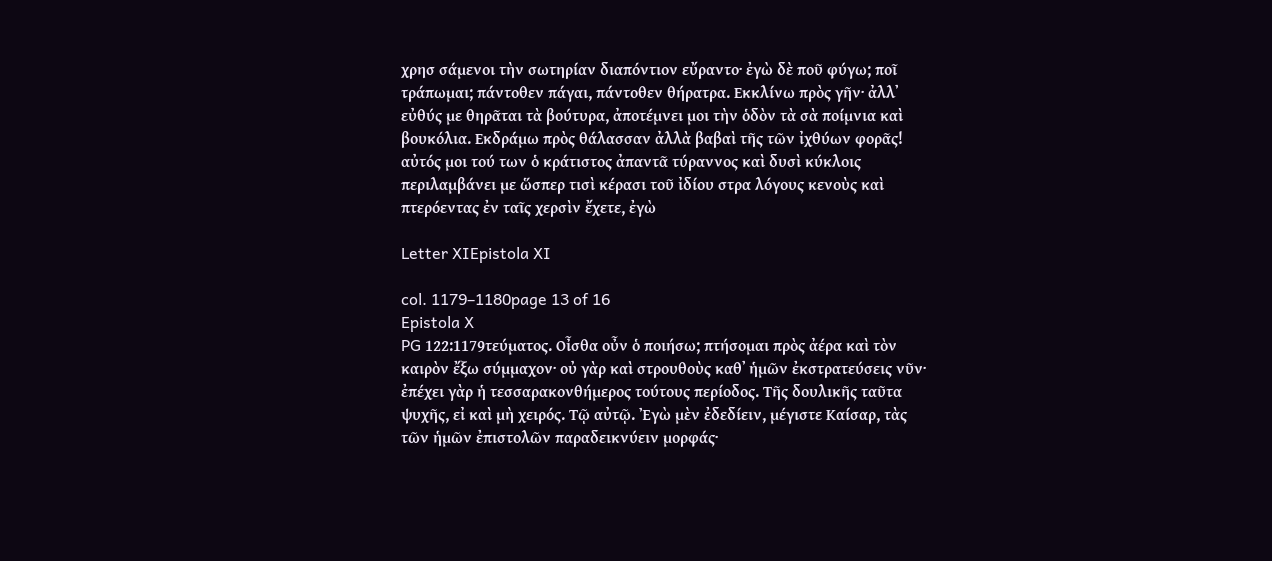χρησ σάμενοι τὴν σωτηρίαν διαπόντιον εὔραντο· ἐγὼ δὲ ποῦ φύγω; ποῖ τράπωμαι; πάντοθεν πάγαι, πάντοθεν θήρατρα. Εκκλίνω πρὸς γῆν· ἀλλ᾽ εὐθύς με θηρᾶται τὰ βούτυρα, ἀποτέμνει μοι τὴν ὁδὸν τὰ σὰ ποίμνια καὶ βουκόλια. Εκδράμω πρὸς θάλασσαν ἀλλὰ βαβαὶ τῆς τῶν ἰχθύων φορᾶς! αὐτός μοι τού των ὁ κράτιστος ἀπαντᾶ τύραννος καὶ δυσὶ κύκλοις περιλαμβάνει με ὥσπερ τισὶ κέρασι τοῦ ἰδίου στρα λόγους κενοὺς καὶ πτερόεντας ἐν ταῖς χερσὶν ἔχετε, ἐγὼ

Letter XIEpistola XI

col. 1179–1180page 13 of 16
Epistola X
PG 122:1179τεύματος. Οἶσθα οὖν ὁ ποιήσω; πτήσομαι πρὸς ἀέρα καὶ τὸν καιρὸν ἔξω σύμμαχον· οὐ γὰρ καὶ στρουθοὺς καθ᾿ ἡμῶν ἐκστρατεύσεις νῦν· ἐπέχει γὰρ ἡ τεσσαρακονθήμερος τούτους περίοδος. Τῆς δουλικῆς ταῦτα ψυχῆς, εἰ καὶ μὴ χειρός. Τῷ αὐτῷ. Ἐγὼ μὲν ἐδεδίειν, μέγιστε Καίσαρ, τὰς τῶν ἡμῶν ἐπιστολῶν παραδεικνύειν μορφάς·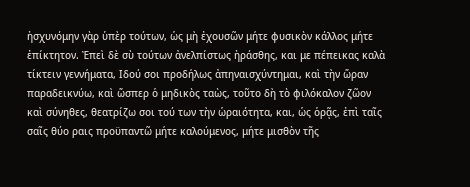ἠσχυνόμην γὰρ ὑπὲρ τούτων, ὡς μὴ ἐχουσῶν μήτε φυσικὸν κάλλος μήτε ἐπίκτητον. Ἐπεὶ δὲ σὺ τούτων ἀνελπίστως ἠράσθης, και με πέπεικας καλὰ τίκτειν γεννήματα, Ιδού σοι προδήλως ἀπηναισχύντημαι, καὶ τὴν ὥραν παραδεικνύω, καὶ ὥσπερ ὁ μηδικὸς ταὼς, τοῦτο δὴ τὸ φιλόκαλον ζῶον καὶ σύνηθες, θεατρίζω σοι τού των τὴν ὡραιότητα, και, ὡς ὁρᾷς, ἐπὶ ταῖς σαῖς θύο ραις προϋπαντῶ μήτε καλούμενος, μήτε μισθὸν τῆς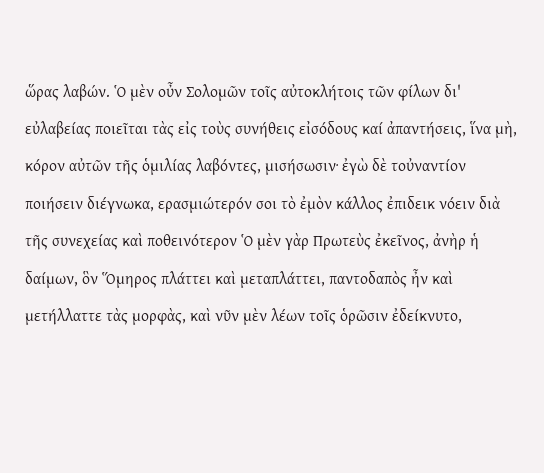ὥρας λαβών. Ὁ μὲν οὖν Σολομῶν τοῖς αὐτοκλήτοις τῶν φίλων δι' εὐλαβείας ποιεῖται τὰς εἰς τοὺς συνήθεις εἰσόδους καί ἀπαντήσεις, ἵνα μὴ, κόρον αὐτῶν τῆς ὁμιλίας λαβόντες, μισήσωσιν· ἐγὼ δὲ τοὐναντίον ποιήσειν διέγνωκα, ερασμιώτερόν σοι τὸ ἐμὸν κάλλος ἐπιδεικ νόειν διὰ τῆς συνεχείας καὶ ποθεινότερον Ὁ μὲν γὰρ Πρωτεὺς ἐκεῖνος, ἀνὴρ ἡ δαίμων, ὃν Ὅμηρος πλάττει καὶ μεταπλάττει, παντοδαπὸς ἦν καὶ μετήλλαττε τὰς μορφὰς, καὶ νῦν μὲν λέων τοῖς ὁρῶσιν ἐδείκνυτο,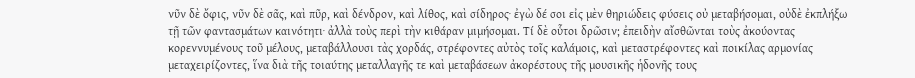νῦν δὲ ὄφις, νῦν δὲ σᾶς, καὶ πῦρ, καὶ δένδρον, καὶ λίθος, καὶ σίδηρος· ἐγὼ δέ σοι εἰς μὲν θηριώδεις φύσεις οὐ μεταβήσομαι, οὐδὲ ἐκπλήξω τῇ τῶν φαντασμάτων καινότητι· ἀλλὰ τοὺς περὶ τὴν κιθάραν μιμήσομαι. Τί δὲ οὗτοι δρῶσιν; ἐπειδὴν αἴσθῶνται τοὺς ἀκούοντας κορεννυμένους τοῦ μέλους, μεταβάλλουσι τὰς χορδάς, στρέφοντες αὐτὸς τοῖς καλάμοις, καὶ μεταστρέφοντες καὶ ποικίλας αρμονίας μεταχειρίζοντες, ἵνα διὰ τῆς τοιαύτης μεταλλαγῆς τε καὶ μεταβάσεων ἀκορέστους τῆς μουσικῆς ἡδονῆς τους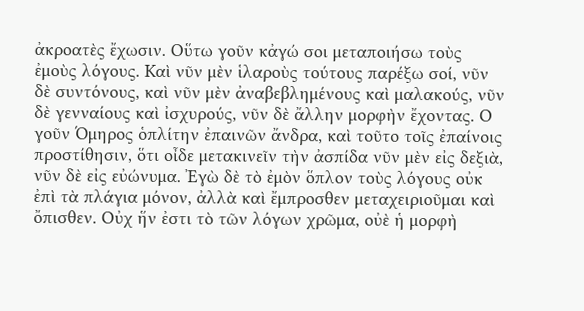ἀκροατὲς ἔχωσιν. Οὕτω γοῦν κἀγώ σοι μεταποιήσω τοὺς ἐμοὺς λόγους. Καὶ νῦν μὲν ἱλαροὺς τούτους παρέξω σοί, νῦν δὲ συντόνους, καὶ νῦν μὲν ἀναβεβλημένους καὶ μαλακούς, νῦν δὲ γενναίους καὶ ἰσχυρούς, νῦν δὲ ἄλλην μορφὴν ἔχοντας. Ο γοῦν Όμηρος ὁπλίτην ἐπαινῶν ἄνδρα, καὶ τοῦτο τοῖς ἐπαίνοις προστίθησιν, ὅτι οἶδε μετακινεῖν τὴν ἀσπίδα νῦν μὲν εἰς δεξιὰ, νῦν δὲ εἰς εὐώνυμα. Ἐγὼ δὲ τὸ ἐμὸν ὅπλον τοὺς λόγους οὐκ ἐπὶ τὰ πλάγια μόνον, ἀλλὰ καὶ ἔμπροσθεν μεταχειριοῦμαι καὶ ὄπισθεν. Οὐχ ἥν ἐστι τὸ τῶν λόγων χρῶμα, οὐὲ ἡ μορφὴ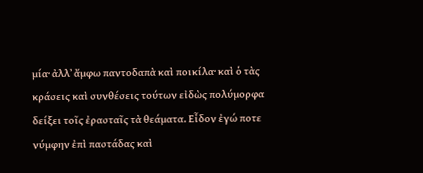μία· ἀλλ᾽ ἄμφω παντοδαπὰ καὶ ποικίλα· καὶ ὁ τὰς κράσεις καὶ συνθέσεις τούτων εἰδὼς πολύμορφα δείξει τοῖς ἐρασταῖς τὰ θεάματα. Εἶδον ἐγώ ποτε νύμφην ἐπὶ παστάδας καὶ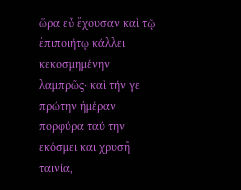ὥρα εὖ ἔχουσαν καὶ τῷ ἐπιποιήτῳ κάλλει κεκοσμημένην λαμπρῶς· καὶ τήν γε πρώτην ἡμέραν πορφύρα ταύ την εκόσμει και χρυσῆ ταινία,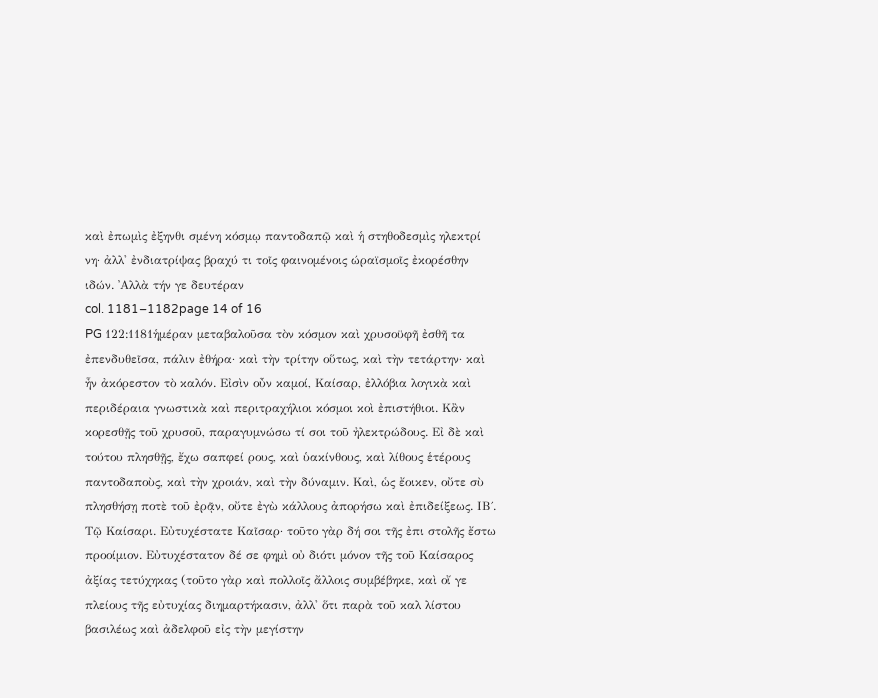καὶ ἐπωμὶς ἐξηνθι σμένη κόσμῳ παντοδαπῷ καὶ ἡ στηθοδεσμὶς ηλεκτρί νη· ἀλλ' ἐνδιατρίψας βραχύ τι τοῖς φαινομένοις ώραϊσμοῖς ἐκορέσθην ιδών. ᾿Αλλὰ τήν γε δευτέραν
col. 1181–1182page 14 of 16
PG 122:1181ἡμέραν μεταβαλοῦσα τὸν κόσμον καὶ χρυσοϋφῆ ἐσθῆ τα ἐπενδυθεῖσα, πάλιν ἐθήρα· καὶ τὴν τρίτην οὕτως, καὶ τὴν τετάρτην· καὶ ἦν ἀκόρεστον τὸ καλόν. Εἰσὶν οὖν καμοί, Καίσαρ, ἐλλόβια λογικὰ καὶ περιδέραια γνωστικὰ καὶ περιτραχήλιοι κόσμοι κοὶ ἐπιστήθιοι. Κἂν κορεσθῇς τοῦ χρυσοῦ, παραγυμνώσω τί σοι τοῦ ἠλεκτρώδους. Εἰ δὲ καὶ τούτου πλησθῇς, ἔχω σαπφεί ρους, καὶ ὑακίνθους, καὶ λίθους ἑτέρους παντοδαποὺς, καὶ τὴν χροιάν, καὶ τὴν δύναμιν. Καὶ, ὡς ἔοικεν, οὔτε σὺ πλησθήσῃ ποτὲ τοῦ ἐρᾷν, οὔτε ἐγὼ κάλλους ἀπορήσω καὶ ἐπιδείξεως. ΙΒ΄. Τῷ Καίσαρι. Εὐτυχέστατε Καῖσαρ· τοῦτο γὰρ δή σοι τῆς ἐπι στολῆς ἔστω προοίμιον. Εὐτυχέστατον δέ σε φημὶ οὐ διότι μόνον τῆς τοῦ Καίσαρος ἀξίας τετύχηκας (τοῦτο γὰρ καὶ πολλοῖς ἄλλοις συμβέβηκε, καὶ οἴ γε πλείους τῆς εὐτυχίας διημαρτήκασιν, ἀλλ' ὅτι παρὰ τοῦ καλ λίστου βασιλέως καὶ ἀδελφοῦ εἰς τὴν μεγίστην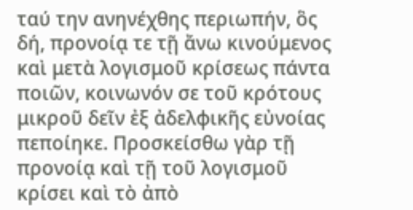ταύ την ανηνέχθης περιωπήν, ὃς δή, προνοίᾳ τε τῇ ἄνω κινούμενος καὶ μετὰ λογισμοῦ κρίσεως πάντα ποιῶν, κοινωνόν σε τοῦ κρότους μικροῦ δεῖν ἐξ ἀδελφικῆς εὐνοίας πεποίηκε. Προσκείσθω γὰρ τῇ προνοίᾳ καὶ τῇ τοῦ λογισμοῦ κρίσει καὶ τὸ ἀπὸ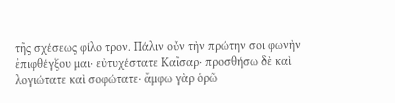τῆς σχέσεως φίλο τρον. Πάλιν οὖν τὴν πρώτην σοι φωνὴν ἐπιφθέγξου μαι· εὐτυχέστατε Καῖσαρ· προσθήσω δὲ καὶ λογιώτατε καὶ σοφώτατε· ἄμφω γὰρ ὁρῶ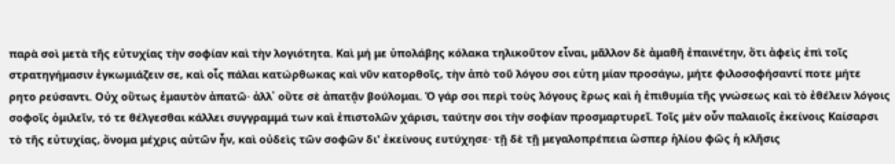παρὰ σοὶ μετὰ τῆς εὐτυχίας τὴν σοφίαν καὶ τὴν λογιότητα. Καὶ μή με ὑπολάβης κόλακα τηλικοῦτον εἶναι, μᾶλλον δὲ ἀμαθῆ ἐπαινέτην, ὅτι ἀφεὶς ἐπὶ τοῖς στρατηγήμασιν ἐγκωμιάζειν σε, καὶ οἷς πάλαι κατώρθωκας καὶ νῦν κατορθοῖς, τὴν ἀπὸ τοῦ λόγου σοι εὐτη μίαν προσάγω, μήτε φιλοσοφήσαντί ποτε μήτε ρητο ρεύσαντι. Οὐχ οὕτως ἐμαυτὸν ἀπατῶ· ἀλλ᾽ οὔτε σὲ ἀπατᾷν βούλομαι. Ὁ γάρ σοι περὶ τοὺς λόγους ἔρως καὶ ἡ ἐπιθυμία τῆς γνώσεως καὶ τὸ ἐθέλειν λόγοις σοφοῖς ὁμιλεῖν, τό τε θέλγεσθαι κάλλει συγγραμμά των καὶ ἐπιστολῶν χάρισι, ταύτην σοι τὴν σοφίαν προσμαρτυρεῖ. Τοῖς μὲν οὖν παλαιοῖς ἐκείνοις Καίσαρσι τὸ τῆς εὐτυχίας, ὄνομα μέχρις αὐτῶν ἦν, καὶ οὐδεὶς τῶν σοφῶν δι' ἐκείνους ευτύχησε· τῇ δὲ τῇ μεγαλοπρέπεια ὥσπερ ἡλίου φῶς ἡ κλῆσις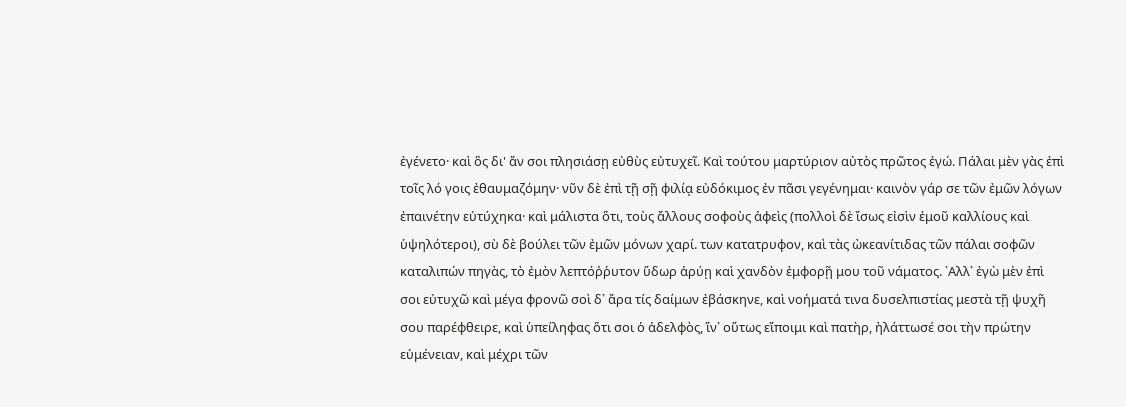ἐγένετο· καὶ ὃς δι' ἄν σοι πλησιάσῃ εὐθὺς εὐτυχεῖ. Καὶ τούτου μαρτύριον αὐτὸς πρῶτος ἐγώ. Πάλαι μὲν γὰς ἐπὶ τοῖς λό γοις ἐθαυμαζόμην· νῦν δὲ ἐπὶ τῇ σῇ φιλίᾳ εὐδόκιμος ἐν πᾶσι γεγένημαι· καινὸν γάρ σε τῶν ἐμῶν λόγων ἐπαινέτην εὐτύχηκα· καὶ μάλιστα ὅτι, τοὺς ἄλλους σοφοὺς ἀφεὶς (πολλοὶ δὲ ἴσως εἰσὶν ἐμοῦ καλλίους καὶ ὑψηλότεροι), σὺ δὲ βούλει τῶν ἐμῶν μόνων χαρί. των κατατρυφον, καὶ τὰς ὠκεανίτιδας τῶν πάλαι σοφῶν καταλιπών πηγὰς, τὸ ἐμὸν λεπτόῤῥυτον ὕδωρ ἀρύῃ καὶ χανδὸν ἐμφορῇ μου τοῦ νάματος. ᾿Αλλ᾽ ἐγὼ μὲν ἐπὶ σοι εὐτυχῶ καὶ μέγα φρονῶ σοὶ δ᾽ ἄρα τίς δαίμων ἐβάσκηνε, καὶ νοήματά τινα δυσελπιστίας μεστὰ τῇ ψυχῆ σου παρέφθειρε, καὶ ὑπείληφας ὅτι σοι ὁ ἀδελφὸς, ἵν᾿ οὕτως εἴποιμι καὶ πατὴρ, ἠλάττωσέ σοι τὴν πρώτην εὐμένειαν, καὶ μέχρι τῶν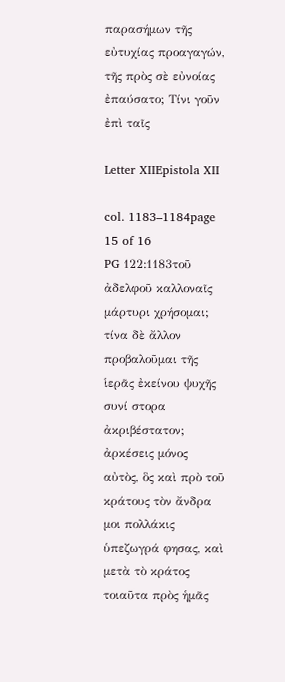παρασήμων τῆς εὐτυχίας προαγαγών, τῆς πρὸς σὲ εὐνοίας ἐπαύσατο; Τίνι γοῦν ἐπὶ ταῖς

Letter XIIEpistola XII

col. 1183–1184page 15 of 16
PG 122:1183τοῦ ἀδελφοῦ καλλοναῖς μάρτυρι χρήσομαι; τίνα δὲ ἄλλον προβαλοῦμαι τῆς ἱερᾶς ἐκείνου ψυχῆς συνί στορα ἀκριβέστατον; ἀρκέσεις μόνος αὐτὸς, ὃς καὶ πρὸ τοῦ κράτους τὸν ἄνδρα μοι πολλάκις ὑπεζωγρά φησας, καὶ μετὰ τὸ κράτος τοιαῦτα πρὸς ἡμᾶς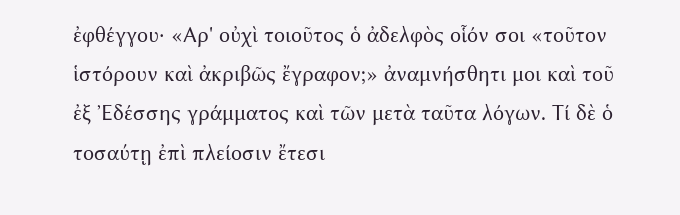ἐφθέγγου· «Αρ' οὐχὶ τοιοῦτος ὁ ἀδελφὸς οἷόν σοι «τοῦτον ἱστόρουν καὶ ἀκριβῶς ἔγραφον;» ἀναμνήσθητι μοι καὶ τοῦ ἐξ ᾿Εδέσσης γράμματος καὶ τῶν μετὰ ταῦτα λόγων. Τί δὲ ὁ τοσαύτῃ ἐπὶ πλείοσιν ἔτεσι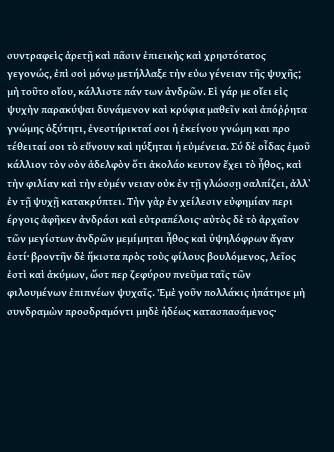συντραφεὶς ἀρετῇ καὶ πᾶσιν ἐπιεικὴς καὶ χρηστότατος γεγονώς, ἐπὶ σοὶ μόνῳ μετήλλαξε τὴν εὐω γένειαν τῆς ψυχῆς; μὴ τοῦτο οἴου, κάλλιστε πάν των ἀνδρῶν. Εἰ γάρ με οἴει εἰς ψυχὴν παρακύψαι δυνάμενον καὶ κρύφια μαθεῖν καὶ ἀπόῤῥητα γνώμης ὀξύτητι, ἐνεστήρικταί σοι ἡ ἐκείνου γνώμη και προ τέθειταί σοι τὸ εὔνουν καὶ ηύξηται ἡ εὐμένεια. Σύ δὲ οἶδας ἐμοῦ κάλλιον τὸν σὸν ἀδελφὸν ὅτι ἀκολάο κευτον ἔχει τὸ ἦθος, καὶ τὴν φιλίαν καὶ τὴν εὐμέν νειαν οὐκ ἐν τῇ γλώσσῃ σαλπίζει, ἀλλ᾽ ἐν τῇ ψυχῇ κατακρύπτει. Τὴν γὰρ ἐν χείλεσιν εὐφημίαν περι έργοις ἀφῆκεν ἀνδράσι καὶ εὐτραπέλοις· αὐτὸς δὲ τὸ ἀρχαῖον τῶν μεγίστων ἀνδρῶν μεμίμηται ἦθος καὶ ὑψηλόφρων ἄγαν ἐστί· βροντῆν δὲ ἥκιστα πρὸς τοὺς φίλους βουλόμενος, λεῖος ἐστὶ καὶ ἀκύμων, ὥστ περ ζεφύρου πνεῦμα ταῖς τῶν φιλουμένων ἐπιπνέων ψυχαῖς. Ἐμὲ γοῦν πολλάκις ἠπάτησε μὴ συνδραμὼν προσδραμόντι μηδὲ ἡδέως κατασπασάμενος·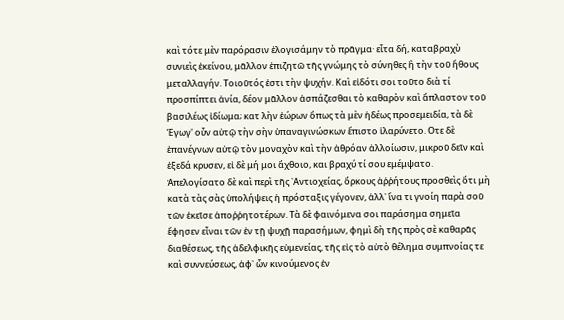καὶ τότε μὲν παρόρασιν ἐλογισάμην τὸ πρᾶγμα· εἶτα δή, καταβραχὺ συνιεὶς ἐκείνου, μᾶλλον ἐπιζητῶ τῆς γνώμης τὸ σύνηθες ἢ τὴν τοῦ ἤθους μεταλλαγήν. Τοιοῦτός ἐστι τὴν ψυχήν. Καὶ εἰδότι σοι τοῦτο διὰ τί προσπίπτει ἀνία, δέον μᾶλλον ἀσπάζεσθαι τὸ καθαρὸν καὶ ἄπλαστον τοῦ βασιλέως ἰδίωμα; κατ λὴν ἑώρων ὅπως τὰ μὲν ἡδέως προσεμειδία, τὰ δὲ Έγωγ' οὖν αὐτῷ τὴν σὴν ὑπαναγινώσκων ἔπιστο ἱλαρύνετο. Οτε δὲ ἐπανέγνων αὐτῷ τὸν μοναχὸν καὶ τὴν ἀθρόαν ἀλλοίωσιν, μικροῦ δεῖν καὶ ἐξεδά κρυσεν, εἰ δὲ μή μοι ἄχθοιο, και βραχύ τί σου εμέμψατο. Ἀπελογίσατο δὲ καὶ περὶ τῆς ᾿Αντιοχείας, ὅρκους ἀῤῥήτους προσθεὶς ὅτι μὴ κατὰ τὰς σὰς ὑπολήψεις ἡ πρόσταξις γέγονεν, ἀλλ᾽ ἵνα τι γνοίη παρὰ σοῦ τῶν ἐκεῖσε ἀποῤῥητοτέρων. Τὰ δὲ φαινόμενα σοι παράσημα σημεῖα ἔφησεν εἶναι τῶν ἐν τῇ ψυχῇ παρασήμων, φημὶ δὴ τῆς πρὸς σὲ καθαρᾶς διαθέσεως, τῆς ἀδελφικῆς εὐμενείας, τῆς εἰς τὸ αὐτὸ θέλημα συμπνοίας τε καὶ συννεύσεως, ἀφ᾽ ὧν κινούμενος ἐν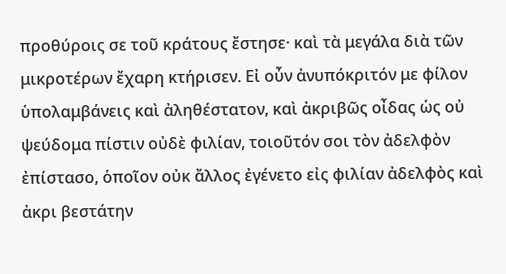προθύροις σε τοῦ κράτους ἔστησε· καὶ τὰ μεγάλα διὰ τῶν μικροτέρων ἔχαρη κτήρισεν. Εἰ οὖν ἀνυπόκριτόν με φίλον ὑπολαμβάνεις καὶ ἀληθέστατον, καὶ ἀκριβῶς οἶδας ὡς οὐ ψεύδομα πίστιν οὐδὲ φιλίαν, τοιοῦτόν σοι τὸν ἀδελφὸν ἐπίστασο, ὁποῖον οὐκ ἄλλος ἐγένετο εἰς φιλίαν ἀδελφὸς καὶ ἀκρι βεστάτην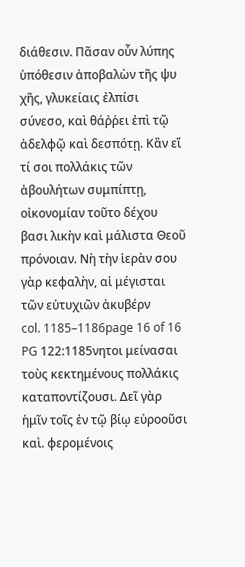διάθεσιν. Πᾶσαν οὖν λύπης ὑπόθεσιν ἀποβαλὼν τῆς ψυ χῆς, γλυκείαις ἐλπίσι σύνεσο, καὶ θάῤῥει ἐπὶ τῷ ἀδελφῷ καὶ δεσπότῃ. Κἂν εἴ τί σοι πολλάκις τῶν ἀβουλήτων συμπίπτῃ, οἰκονομίαν τοῦτο δέχου βασι λικὴν καὶ μάλιστα Θεοῦ πρόνοιαν. Νὴ τὴν ἱερὰν σου γὰρ κεφαλὴν, αἱ μέγισται τῶν εὐτυχιῶν ἀκυβέρν
col. 1185–1186page 16 of 16
PG 122:1185νητοι μείνασαι τοὺς κεκτημένους πολλάκις καταποντίζουσι. Δεῖ γὰρ ἡμῖν τοῖς ἐν τῷ βίῳ εὐροοῦσι καὶ. φερομένοις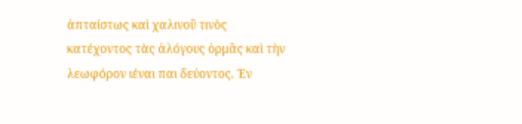ἀπταίστως καὶ χαλινοῦ τινὸς κατέχοντος τὰς ἀλόγους ὁρμᾶς καὶ τὴν λεωφόρον ιέναι παι δεύοντος. Ἐν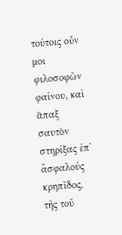τούτοις οὖν μοι φιλοσοφῶν φαίνου, καὶ ἅπαξ σαυτὸν στηρίξας ἐπ᾽ ἄσφαλούς κρηπῖδος, τῆς τοῦ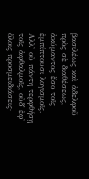βασιλέως καὶ ἀδελφοῦ πρὸς σὲ διαθέσεως, ἀκύμαντος ἔσο τοῖς ἐμπίπτουσι λογισμοῖς. Αλλ' οὐ πάντη τερφθήσῃ τοῖς ἀφθαλμοῖς, οὐδ᾽ ἐφ' ὅλοις προσμειδιάσεις·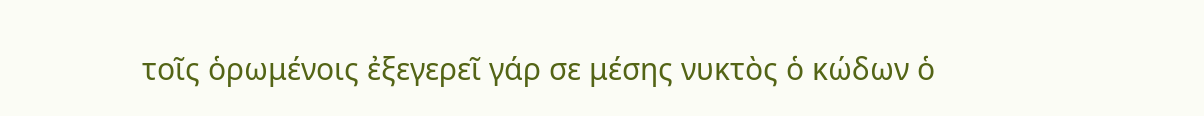τοῖς ὁρωμένοις ἐξεγερεῖ γάρ σε μέσης νυκτὸς ὁ κώδων ὁ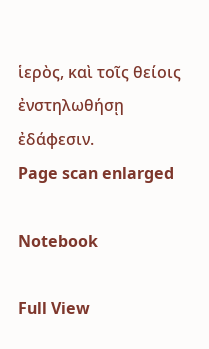ἱερὸς, καὶ τοῖς θείοις ἐνστηλωθήσῃ ἐδάφεσιν.
Page scan enlarged

Notebook

Full View